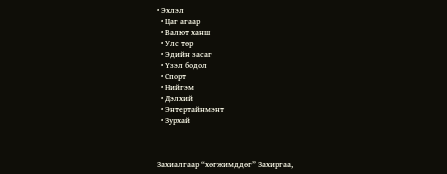• Эхлэл
  • Цаг агаар
  • Валют ханш
  • Улс төр
  • Эдийн засаг
  • Үзэл бодол
  • Спорт
  • Нийгэм
  • Дэлхий
  • Энтертайнмэнт
  • Зурхай



Захиалгаар “хөгжимддөг” Захиргаа,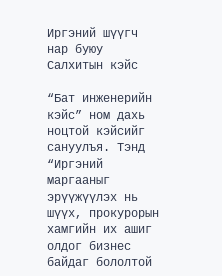Иргэний шүүгч нар буюу Салхитын кэйс

“Бат инженерийн кэйс” ном дахь ноцтой кэйсийг сануулъя. Тэнд “Иргэний маргааныг эрүүжүүлэх нь шүүх, прокурорын хамгийн их ашиг олдог бизнес байдаг бололтой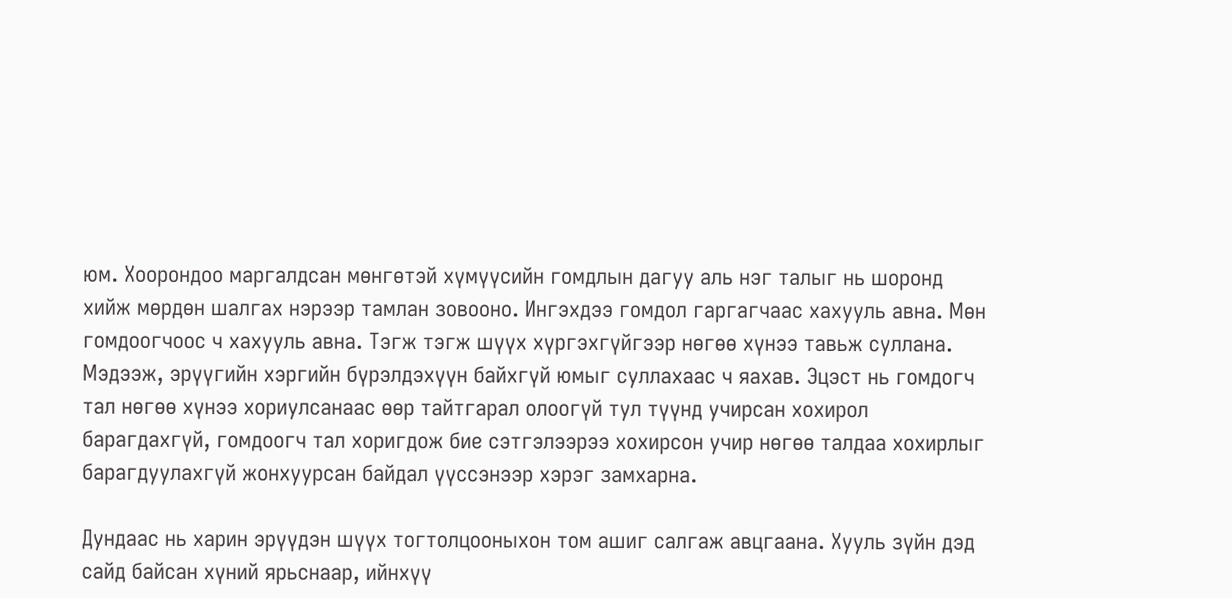юм. Хоорондоо маргалдсан мөнгөтэй хүмүүсийн гомдлын дагуу аль нэг талыг нь шоронд хийж мөрдөн шалгах нэрээр тамлан зовооно. Ингэхдээ гомдол гаргагчаас хахууль авна. Мөн гомдоогчоос ч хахууль авна. Тэгж тэгж шүүх хүргэхгүйгээр нөгөө хүнээ тавьж суллана. Мэдээж, эрүүгийн хэргийн бүрэлдэхүүн байхгүй юмыг суллахаас ч яахав. Эцэст нь гомдогч тал нөгөө хүнээ хориулсанаас өөр тайтгарал олоогүй тул түүнд учирсан хохирол барагдахгүй, гомдоогч тал хоригдож бие сэтгэлээрээ хохирсон учир нөгөө талдаа хохирлыг барагдуулахгүй жонхуурсан байдал үүссэнээр хэрэг замхарна.

Дундаас нь харин эрүүдэн шүүх тогтолцооныхон том ашиг салгаж авцгаана. Хууль зүйн дэд сайд байсан хүний ярьснаар, ийнхүү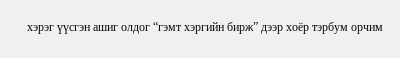хэрэг үүсгэн ашиг олдог “гэмт хэргийн бирж” дээр хоёр тэрбум орчим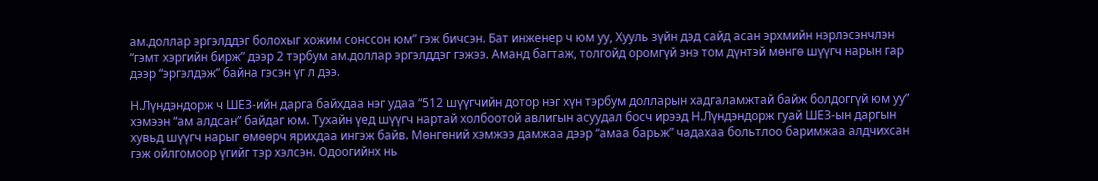ам.доллар эргэлддэг болохыг хожим сонссон юм” гэж бичсэн. Бат инженер ч юм уу, Хууль зүйн дэд сайд асан эрхмийн нэрлэсэнчлэн “гэмт хэргийн бирж” дээр 2 тэрбум ам.доллар эргэлддэг гэжээ. Аманд багтаж, толгойд оромгүй энэ том дүнтэй мөнгө шүүгч нарын гар дээр “эргэлдэж” байна гэсэн үг л дээ.

Н.Лүндэндорж ч ШЕЗ-ийн дарга байхдаа нэг удаа “512 шүүгчийн дотор нэг хүн тэрбум долларын хадгаламжтай байж болдоггүй юм уу” хэмээн “ам алдсан” байдаг юм. Тухайн үед шүүгч нартай холбоотой авлигын асуудал босч ирээд Н.Лүндэндорж гуай ШЕЗ-ын даргын хувьд шүүгч нарыг өмөөрч ярихдаа ингэж байв. Мөнгөний хэмжээ дамжаа дээр “амаа барьж” чадахаа больтлоо баримжаа алдчихсан гэж ойлгомоор үгийг тэр хэлсэн. Одоогийнх нь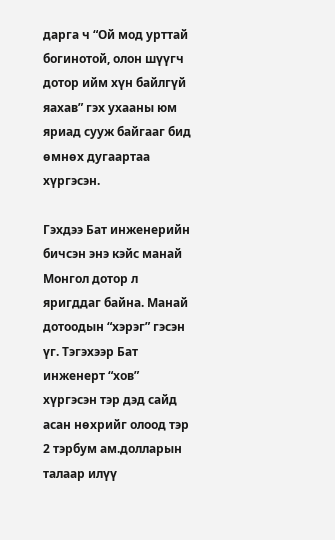дарга ч “Ой мод урттай богинотой, олон шүүгч дотор ийм хүн байлгүй яахав” гэх ухааны юм яриад сууж байгааг бид өмнөх дугаартаа хүргэсэн.

Гэхдээ Бат инженерийн бичсэн энэ кэйс манай Монгол дотор л яригддаг байна. Манай дотоодын “хэрэг” гэсэн үг. Тэгэхээр Бат инженерт “хов” хүргэсэн тэр дэд сайд асан нөхрийг олоод тэр 2 тэрбум ам.долларын талаар илүү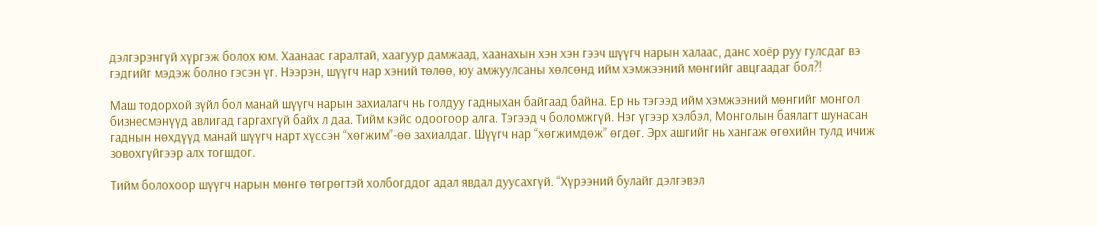дэлгэрэнгүй хүргэж болох юм. Хаанаас гаралтай, хаагуур дамжаад, хаанахын хэн хэн гээч шүүгч нарын халаас, данс хоёр руу гулсдаг вэ гэдгийг мэдэж болно гэсэн үг. Нээрэн, шүүгч нар хэний төлөө, юу амжуулсаны хөлсөнд ийм хэмжээний мөнгийг авцгаадаг бол?!

Маш тодорхой зүйл бол манай шүүгч нарын захиалагч нь голдуу гадныхан байгаад байна. Ер нь тэгээд ийм хэмжээний мөнгийг монгол бизнесмэнүүд авлигад гаргахгүй байх л даа. Тийм кэйс одоогоор алга. Тэгээд ч боломжгүй. Нэг үгээр хэлбэл, Монголын баялагт шунасан гаднын нөхдүүд манай шүүгч нарт хүссэн “хөгжим”-өө захиалдаг. Шүүгч нар “хөгжимдөж” өгдөг. Эрх ашгийг нь хангаж өгөхийн тулд ичиж зовохгүйгээр алх тогшдог.

Тийм болохоор шүүгч нарын мөнгө төгрөгтэй холбогддог адал явдал дуусахгүй. “Хүрээний булайг дэлгэвэл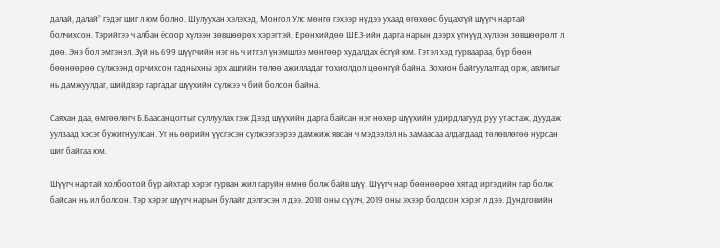далай, далай” гэдэг шиг л юм болно. Шулуухан хэлэхэд, Монгол Улс мөнгө гэхээр нүдээ ухаад өгөхөөс буцахгүй шүүгч нартай болчихсон. Тэрийгээ ч албан ёсоор хүлээн зөвшөөрөх хэрэгтэй. Ерөнхийдөө ШЕЗ-ийн дарга нарын дээрх үгнүүд хүлээн зөвшөөрөлт л дөө. Энэ бол эмгэнэл. Зүй нь 699 шүүгчийн нэг нь ч итгэл үнэмшлээ мөнгөөр худалдах ёсгүй юм. Гэтэл хэд гурваараа, бүр бөөн бөөнөөрөө сүлжээнд орчихсон гадныхны эрх ашгийн төлөө ажилладаг тохиолдол цөөнгүй байна. Зохион байгуулалтад орж, авлигыг нь дамжуулдаг, шийдвэр гаргадаг шүүхийн сүлжээ ч бий болсон байна.

Саяхан даа, өмгөөлөгч Б.Баасанцогтыг суллуулах гэж Дээд шүүхийн дарга байсан нэг нөхөр шүүхийн удирдлагууд руу утастаж, дуудаж уулзаад хэсэг бужигнуулсан. Уг нь өөрийн үүсгэсэн сүлжээгээрээ дамжиж явсан ч мэдээлэл нь замаасаа алдагдаад төлөвлөгөө нурсан шиг байгаа юм.

Шүүгч нартай холбоотой бүр айхтар хэрэг гурван жил гаруйн өмнө болж байв шүү. Шүүгч нар бөөнөөрөө хятад иргэдийн гар болж байсан нь ил болсон. Тэр хэрэг шүүгч нарын булайг дэлгэсэн л дээ. 2018 оны сүүлч, 2019 оны эхээр болдсон хэрэг л дээ. Дундговийн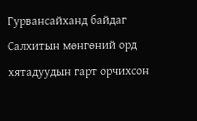Гурвансайханд байдаг Салхитын мөнгөний орд хятадуудын гарт орчихсон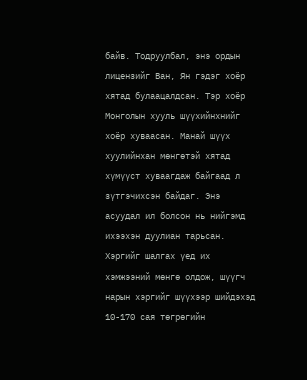байв. Тодруулбал, энэ ордын лицензийг Ван, Ян гэдэг хоёр хятад булаацалдсан. Тэр хоёр Монголын хууль шүүхийнхнийг хоёр хуваасан. Манай шүүх хуулийнхан мөнгөтэй хятад хүмүүст хуваагдаж байгаад л зүтгэчихсэн байдаг. Энэ асуудал ил болсон нь нийгэмд ихээхэн дуулиан тарьсан. Хэргийг шалгах үед их хэмжээний мөнгө олдож, шүүгч нарын хэргийг шүүхээр шийдэхэд 10-170 сая төгрөгийн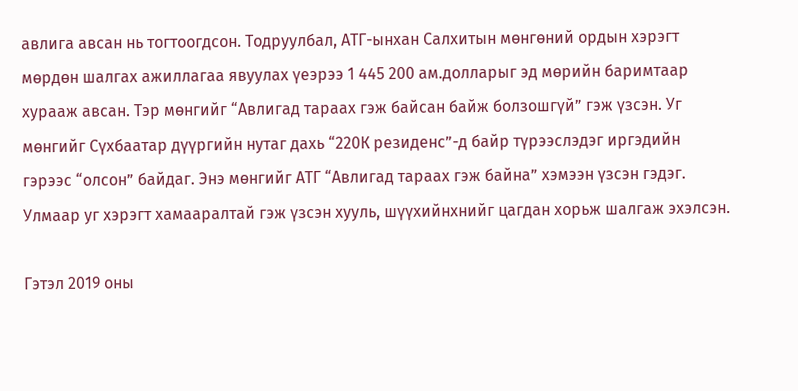авлига авсан нь тогтоогдсон. Тодруулбал, АТГ-ынхан Салхитын мөнгөний ордын хэрэгт мөрдөн шалгах ажиллагаа явуулах үеэрээ 1 445 200 ам.долларыг эд мөрийн баримтаар хурааж авсан. Тэр мөнгийг “Авлигад тараах гэж байсан байж болзошгүй” гэж үзсэн. Уг мөнгийг Сүхбаатар дүүргийн нутаг дахь “220К резиденс”-д байр түрээслэдэг иргэдийн гэрээс “олсон” байдаг. Энэ мөнгийг АТГ “Авлигад тараах гэж байна” хэмээн үзсэн гэдэг. Улмаар уг хэрэгт хамааралтай гэж үзсэн хууль, шүүхийнхнийг цагдан хорьж шалгаж эхэлсэн.

Гэтэл 2019 оны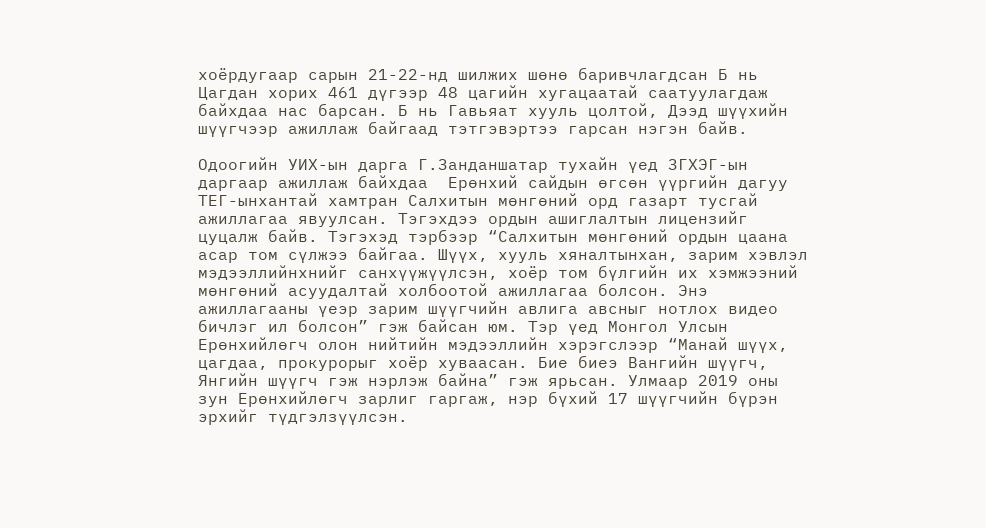хоёрдугаар сарын 21-22-нд шилжих шөнө баривчлагдсан Б нь Цагдан хорих 461 дүгээр 48 цагийн хугацаатай саатуулагдаж байхдаа нас барсан. Б нь Гавьяат хууль цолтой, Дээд шүүхийн шүүгчээр ажиллаж байгаад тэтгэвэртээ гарсан нэгэн байв.

Одоогийн УИХ-ын дарга Г.Занданшатар тухайн үед ЗГХЭГ-ын даргаар ажиллаж байхдаа  Ерөнхий сайдын өгсөн үүргийн дагуу  ТЕГ-ынхантай хамтран Салхитын мөнгөний орд газарт тусгай ажиллагаа явуулсан. Тэгэхдээ ордын ашиглалтын лицензийг цуцалж байв. Тэгэхэд тэрбээр “Салхитын мөнгөний ордын цаана асар том сүлжээ байгаа. Шүүх, хууль хяналтынхан, зарим хэвлэл мэдээллийнхнийг санхүүжүүлсэн, хоёр том бүлгийн их хэмжээний мөнгөний асуудалтай холбоотой ажиллагаа болсон. Энэ ажиллагааны үеэр зарим шүүгчийн авлига авсныг нотлох видео бичлэг ил болсон” гэж байсан юм. Тэр үед Монгол Улсын Ерөнхийлөгч олон нийтийн мэдээллийн хэрэгслээр “Манай шүүх, цагдаа, прокурорыг хоёр хуваасан. Бие биеэ Вангийн шүүгч, Янгийн шүүгч гэж нэрлэж байна” гэж ярьсан. Улмаар 2019 оны зун Ерөнхийлөгч зарлиг гаргаж, нэр бүхий 17 шүүгчийн бүрэн эрхийг түдгэлзүүлсэн.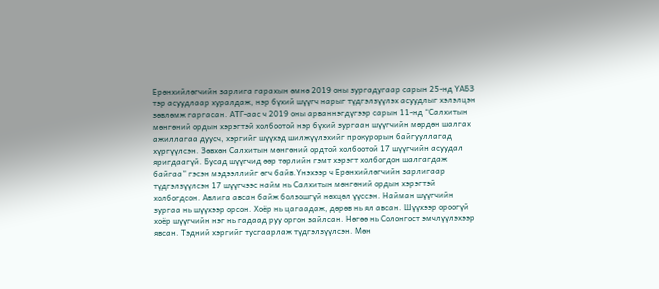Ерөнхийлөгчийн зарлига гарахын өмнө 2019 оны зургадугаар сарын 25-нд ҮАБЗ тэр асуудлаар хуралдаж, нэр бүхий шүүгч нарыг түдгэлзүүлэх асуудлыг хэлэлцэн зөвлөмж гаргасан. АТГ-аас ч 2019 оны арваннэгдүгээр сарын 11-нд “Салхитын мөнгөний ордын хэрэгтэй холбоотой нэр бүхий зургаан шүүгчийн мөрдөн шалгах ажиллагаа дуусч, хэргийг шүүхэд шилжүүлэхийг прокурорын байгууллагад хүргүүлсэн. Зөвхөн Салхитын мөнгөний ордтой холбоотой 17 шүүгчийн асуудал яригдаагүй. Бусад шүүгчид өөр төрлийн гэмт хэрэгт холбогдон шалгагдаж байгаа” гэсэн мэдээллийг өгч байв.Үнэхээр ч Ерөнхийлөгчийн зарлигаар түдгэлзүүлсэн 17 шүүгчээс найм нь Салхитын мөнгөний ордын хэрэгтэй холбогдсон. Авлига авсан байж болзошгүй нөхцөл үүссэн. Найман шүүгчийн зургаа нь шүүхээр орсон. Хоёр нь цагаадаж, дөрөв нь ял авсан. Шүүхээр ороогүй хоёр шүүгчийн нэг нь гадаад руу оргон зайлсан. Нөгөө нь Солонгост эмчлүүлэхээр явсан. Тэдний хэргийг тусгаарлаж түдгэлзүүлсэн. Мөн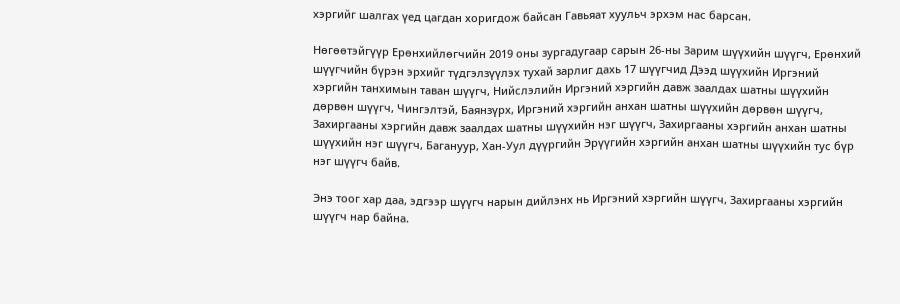хэргийг шалгах үед цагдан хоригдож байсан Гавьяат хуульч эрхэм нас барсан.

Нөгөөтэйгүүр Ерөнхийлөгчийн 2019 оны зургадугаар сарын 26-ны Зарим шүүхийн шүүгч, Ерөнхий шүүгчийн бүрэн эрхийг түдгэлзүүлэх тухай зарлиг дахь 17 шүүгчид Дээд шүүхийн Иргэний хэргийн танхимын таван шүүгч, Нийслэлийн Иргэний хэргийн давж заалдах шатны шүүхийн дөрвөн шүүгч, Чингэлтэй, Баянзүрх, Иргэний хэргийн анхан шатны шүүхийн дөрвөн шүүгч, Захиргааны хэргийн давж заалдах шатны шүүхийн нэг шүүгч, Захиргааны хэргийн анхан шатны шүүхийн нэг шүүгч, Багануур, Хан-Уул дүүргийн Эрүүгийн хэргийн анхан шатны шүүхийн тус бүр нэг шүүгч байв.

Энэ тоог хар даа, эдгээр шүүгч нарын дийлэнх нь Иргэний хэргийн шүүгч, Захиргааны хэргийн шүүгч нар байна.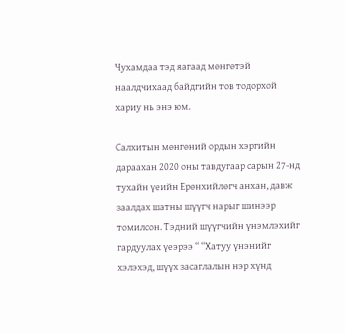Чухамдаа тэд яагаад мөнгөтэй наалдчихаад байдгийн тов тодорхой хариу нь энэ юм.

Салхитын мөнгөний ордын хэргийн дараахан 2020 оны тавдугаар сарын 27-нд тухайн үеийн Ерөнхийлөгч анхан, давж заалдах шатны шүүгч нарыг шинээр томилсон. Тэдний шүүгчийн үнэмлэхийг гардуулах үеэрээ “ “Хатуу үнэнийг хэлэхэд, шүүх засаглалын нэр хүнд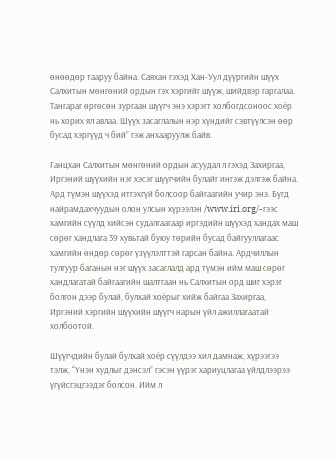өнөөдөр тааруу байна. Саяхан гэхэд Хан-Уул дүүргийн шүүх Салхитын мөнгөний ордын гэх хэргийг шүүж, шийдвэр гаргалаа. Тангараг өргөсөн зургаан шүүгч энэ хэрэгт холбогдсоноос хоёр нь хорих ял авлаа. Шүүх засаглалын нэр хүндийг сэвтүүлсэн өөр бусад хэргүүд ч бий” гэж анхааруулж байв.

Ганцхан Салхитын мөнгөний ордын асуудал л гэхэд Захиргаа, Иргэний шүүхийн нэг хэсэг шүүгчийн булайг ингэж дэлгэж байна. Ард түмэн шүүхэд итгэхгүй болсоор байгаагийн учир энэ. Бүгд найрамдахчуудын олон улсын хүрээлэн /www.iri.org/-гээс хамгийн сүүлд хийсэн судалгаагаар иргэдийн шүүхэд хандах маш сөрөг хандлага 39 хувьтай буюу төрийн бусад байгууллагаас хамгийн өндөр сөрөг үзүүлэлттэй гарсан байна. Ардчиллын тулгуур баганын нэг шүүх засаглалд ард түмэн ийм маш сөрөг хандлагатай байгаагийн шалтгаан нь Салхитын орд шиг хэрэг болгон дээр булай, булхай хоёрыг хийж байгаа Захиргаа, Иргэний хэргийн шүүхийн шүүгч нарын үйл ажиллагаатай холбоотой.

Шүүгчдийн булай булхай хоёр сүүлдээ хил дамнаж, хүрээгээ тэлж, “Үнэн худлыг дэнсэл” гэсэн үүрэг хариуцлагаа үйлдлээрээ үгүйсгэцгээдэг болсон. Ийм л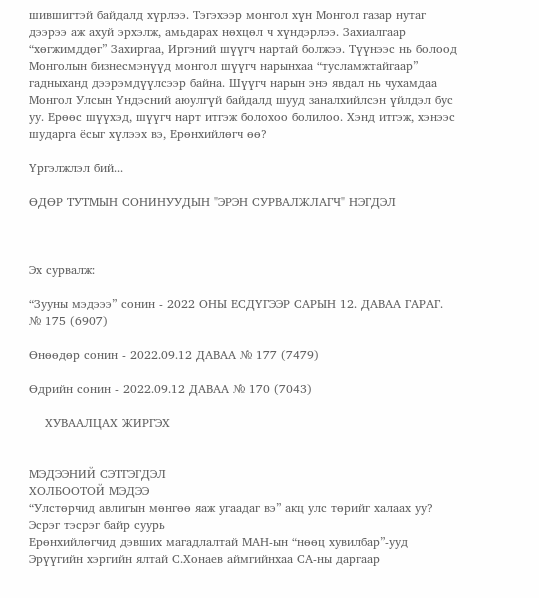шившигтэй байдалд хүрлээ. Тэгэхээр монгол хүн Монгол газар нутаг дээрээ аж ахуй эрхэлж, амьдарах нөхцөл ч хүндэрлээ. Захиалгаар “хөгжимддөг” Захиргаа, Иргэний шүүгч нартай болжээ. Түүнээс нь болоод Монголын бизнесмэнүүд монгол шүүгч нарынхаа “тусламжтайгаар” гадныханд дээрэмдүүлсээр байна. Шүүгч нарын энэ явдал нь чухамдаа Монгол Улсын Үндэсний аюулгүй байдалд шууд заналхийлсэн үйлдэл бус уу. Ерөөс шүүхэд, шүүгч нарт итгэж болохоо болилоо. Хэнд итгэж, хэнээс шударга ёсыг хүлээх вэ, Ерөнхийлөгч өө?

Үргэлжлэл бий...

ӨДӨР ТУТМЫН СОНИНУУДЫН "ЭРЭН СУРВАЛЖЛАГЧ" НЭГДЭЛ



Эх сурвалж:

“Зууны мэдэээ” сонин - 2022 ОНЫ ЕСДҮГЭЭР САРЫН 12. ДАВАА ГАРАГ. № 175 (6907)

Өнөөдөр сонин - 2022.09.12 ДАВАА № 177 (7479)

Өдрийн сонин - 2022.09.12 ДАВАА № 170 (7043)

    ХУВААЛЦАХ ЖИРГЭХ


МЭДЭЭНИЙ СЭТГЭГДЭЛ
ХОЛБООТОЙ МЭДЭЭ
“Улстөрчид авлигын мөнгөө яаж угаадаг вэ” акц улс төрийг халаах уу?
Эсрэг тэсрэг байр суурь
Ерөнхийлөгчид дэвших магадлалтай МАН-ын “нөөц хувилбар”-ууд
Эрүүгийн хэргийн ялтай С.Хонаев аймгийнхаа СА-ны даргаар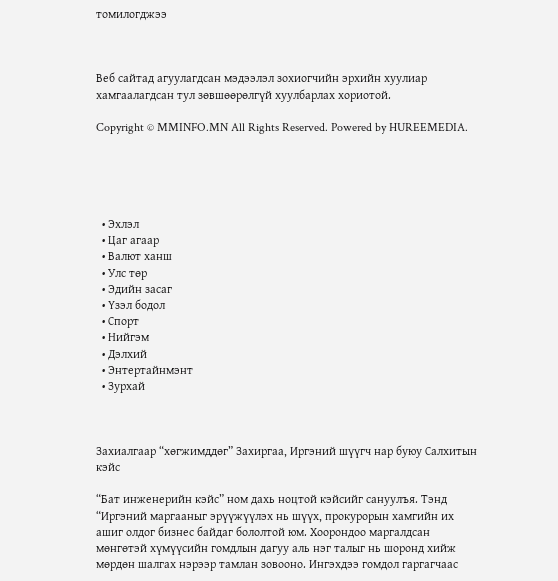томилогджээ



Веб сайтад агуулагдсан мэдээлэл зохиогчийн эрхийн хуулиар хамгаалагдсан тул зөвшөөрөлгүй хуулбарлах хориотой.

Copyright © MMINFO.MN All Rights Reserved. Powered by HUREEMEDIA.





  • Эхлэл
  • Цаг агаар
  • Валют ханш
  • Улс төр
  • Эдийн засаг
  • Үзэл бодол
  • Спорт
  • Нийгэм
  • Дэлхий
  • Энтертайнмэнт
  • Зурхай



Захиалгаар “хөгжимддөг” Захиргаа, Иргэний шүүгч нар буюу Салхитын кэйс

“Бат инженерийн кэйс” ном дахь ноцтой кэйсийг сануулъя. Тэнд “Иргэний маргааныг эрүүжүүлэх нь шүүх, прокурорын хамгийн их ашиг олдог бизнес байдаг бололтой юм. Хоорондоо маргалдсан мөнгөтэй хүмүүсийн гомдлын дагуу аль нэг талыг нь шоронд хийж мөрдөн шалгах нэрээр тамлан зовооно. Ингэхдээ гомдол гаргагчаас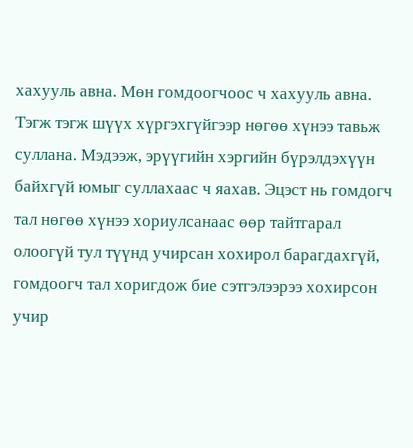хахууль авна. Мөн гомдоогчоос ч хахууль авна. Тэгж тэгж шүүх хүргэхгүйгээр нөгөө хүнээ тавьж суллана. Мэдээж, эрүүгийн хэргийн бүрэлдэхүүн байхгүй юмыг суллахаас ч яахав. Эцэст нь гомдогч тал нөгөө хүнээ хориулсанаас өөр тайтгарал олоогүй тул түүнд учирсан хохирол барагдахгүй, гомдоогч тал хоригдож бие сэтгэлээрээ хохирсон учир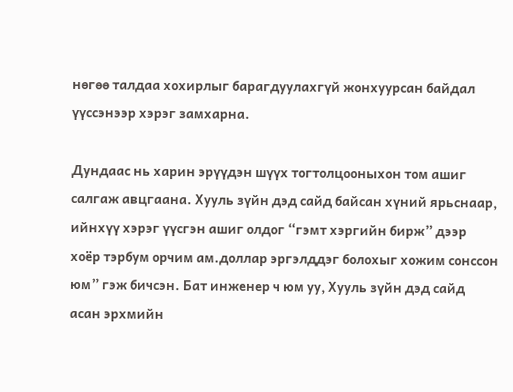нөгөө талдаа хохирлыг барагдуулахгүй жонхуурсан байдал үүссэнээр хэрэг замхарна.

Дундаас нь харин эрүүдэн шүүх тогтолцооныхон том ашиг салгаж авцгаана. Хууль зүйн дэд сайд байсан хүний ярьснаар, ийнхүү хэрэг үүсгэн ашиг олдог “гэмт хэргийн бирж” дээр хоёр тэрбум орчим ам.доллар эргэлддэг болохыг хожим сонссон юм” гэж бичсэн. Бат инженер ч юм уу, Хууль зүйн дэд сайд асан эрхмийн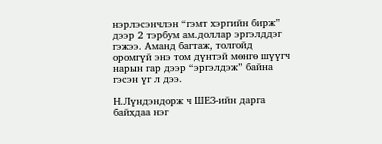нэрлэсэнчлэн “гэмт хэргийн бирж” дээр 2 тэрбум ам.доллар эргэлддэг гэжээ. Аманд багтаж, толгойд оромгүй энэ том дүнтэй мөнгө шүүгч нарын гар дээр “эргэлдэж” байна гэсэн үг л дээ.

Н.Лүндэндорж ч ШЕЗ-ийн дарга байхдаа нэг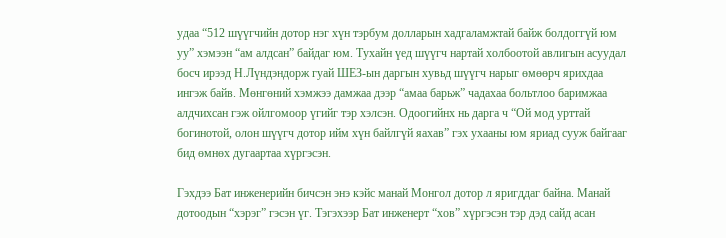удаа “512 шүүгчийн дотор нэг хүн тэрбум долларын хадгаламжтай байж болдоггүй юм уу” хэмээн “ам алдсан” байдаг юм. Тухайн үед шүүгч нартай холбоотой авлигын асуудал босч ирээд Н.Лүндэндорж гуай ШЕЗ-ын даргын хувьд шүүгч нарыг өмөөрч ярихдаа ингэж байв. Мөнгөний хэмжээ дамжаа дээр “амаа барьж” чадахаа больтлоо баримжаа алдчихсан гэж ойлгомоор үгийг тэр хэлсэн. Одоогийнх нь дарга ч “Ой мод урттай богинотой, олон шүүгч дотор ийм хүн байлгүй яахав” гэх ухааны юм яриад сууж байгааг бид өмнөх дугаартаа хүргэсэн.

Гэхдээ Бат инженерийн бичсэн энэ кэйс манай Монгол дотор л яригддаг байна. Манай дотоодын “хэрэг” гэсэн үг. Тэгэхээр Бат инженерт “хов” хүргэсэн тэр дэд сайд асан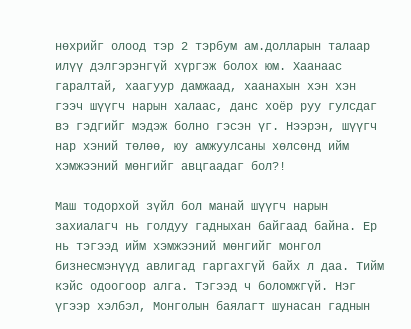нөхрийг олоод тэр 2 тэрбум ам.долларын талаар илүү дэлгэрэнгүй хүргэж болох юм. Хаанаас гаралтай, хаагуур дамжаад, хаанахын хэн хэн гээч шүүгч нарын халаас, данс хоёр руу гулсдаг вэ гэдгийг мэдэж болно гэсэн үг. Нээрэн, шүүгч нар хэний төлөө, юу амжуулсаны хөлсөнд ийм хэмжээний мөнгийг авцгаадаг бол?!

Маш тодорхой зүйл бол манай шүүгч нарын захиалагч нь голдуу гадныхан байгаад байна. Ер нь тэгээд ийм хэмжээний мөнгийг монгол бизнесмэнүүд авлигад гаргахгүй байх л даа. Тийм кэйс одоогоор алга. Тэгээд ч боломжгүй. Нэг үгээр хэлбэл, Монголын баялагт шунасан гаднын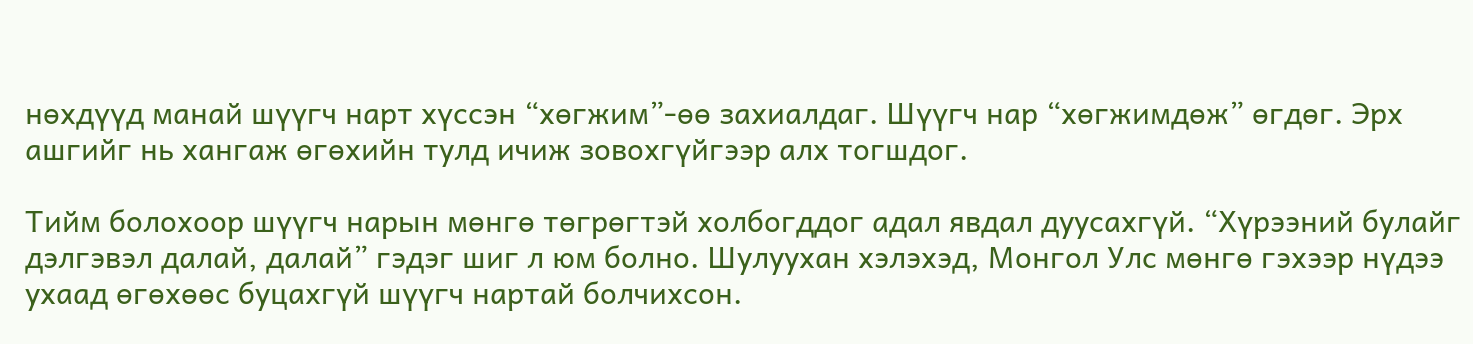нөхдүүд манай шүүгч нарт хүссэн “хөгжим”-өө захиалдаг. Шүүгч нар “хөгжимдөж” өгдөг. Эрх ашгийг нь хангаж өгөхийн тулд ичиж зовохгүйгээр алх тогшдог.

Тийм болохоор шүүгч нарын мөнгө төгрөгтэй холбогддог адал явдал дуусахгүй. “Хүрээний булайг дэлгэвэл далай, далай” гэдэг шиг л юм болно. Шулуухан хэлэхэд, Монгол Улс мөнгө гэхээр нүдээ ухаад өгөхөөс буцахгүй шүүгч нартай болчихсон.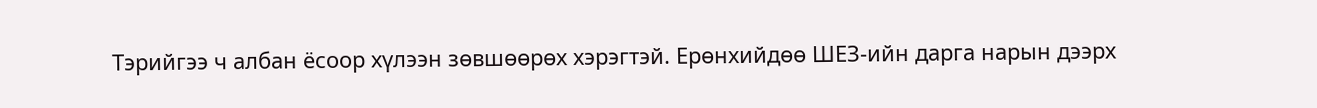Тэрийгээ ч албан ёсоор хүлээн зөвшөөрөх хэрэгтэй. Ерөнхийдөө ШЕЗ-ийн дарга нарын дээрх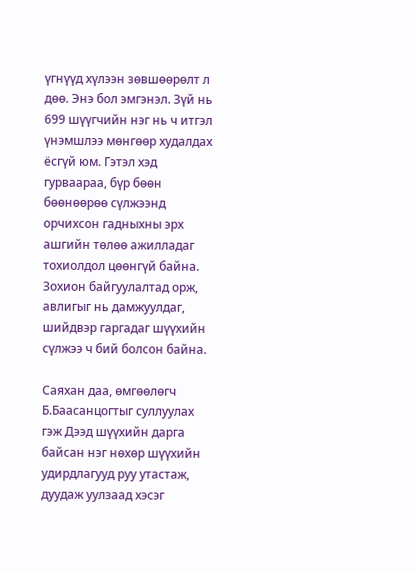үгнүүд хүлээн зөвшөөрөлт л дөө. Энэ бол эмгэнэл. Зүй нь 699 шүүгчийн нэг нь ч итгэл үнэмшлээ мөнгөөр худалдах ёсгүй юм. Гэтэл хэд гурваараа, бүр бөөн бөөнөөрөө сүлжээнд орчихсон гадныхны эрх ашгийн төлөө ажилладаг тохиолдол цөөнгүй байна. Зохион байгуулалтад орж, авлигыг нь дамжуулдаг, шийдвэр гаргадаг шүүхийн сүлжээ ч бий болсон байна.

Саяхан даа, өмгөөлөгч Б.Баасанцогтыг суллуулах гэж Дээд шүүхийн дарга байсан нэг нөхөр шүүхийн удирдлагууд руу утастаж, дуудаж уулзаад хэсэг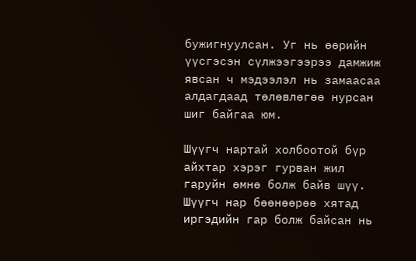бужигнуулсан. Уг нь өөрийн үүсгэсэн сүлжээгээрээ дамжиж явсан ч мэдээлэл нь замаасаа алдагдаад төлөвлөгөө нурсан шиг байгаа юм.

Шүүгч нартай холбоотой бүр айхтар хэрэг гурван жил гаруйн өмнө болж байв шүү. Шүүгч нар бөөнөөрөө хятад иргэдийн гар болж байсан нь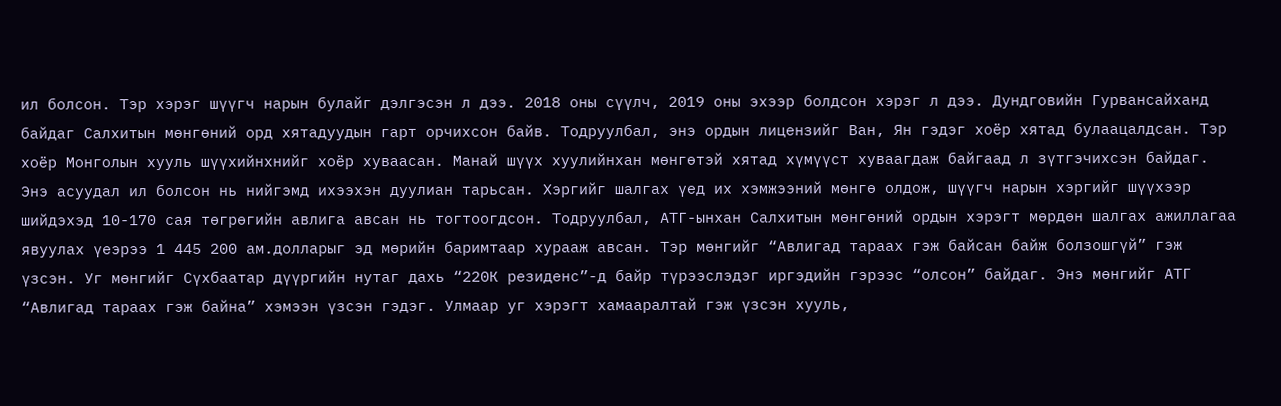ил болсон. Тэр хэрэг шүүгч нарын булайг дэлгэсэн л дээ. 2018 оны сүүлч, 2019 оны эхээр болдсон хэрэг л дээ. Дундговийн Гурвансайханд байдаг Салхитын мөнгөний орд хятадуудын гарт орчихсон байв. Тодруулбал, энэ ордын лицензийг Ван, Ян гэдэг хоёр хятад булаацалдсан. Тэр хоёр Монголын хууль шүүхийнхнийг хоёр хуваасан. Манай шүүх хуулийнхан мөнгөтэй хятад хүмүүст хуваагдаж байгаад л зүтгэчихсэн байдаг. Энэ асуудал ил болсон нь нийгэмд ихээхэн дуулиан тарьсан. Хэргийг шалгах үед их хэмжээний мөнгө олдож, шүүгч нарын хэргийг шүүхээр шийдэхэд 10-170 сая төгрөгийн авлига авсан нь тогтоогдсон. Тодруулбал, АТГ-ынхан Салхитын мөнгөний ордын хэрэгт мөрдөн шалгах ажиллагаа явуулах үеэрээ 1 445 200 ам.долларыг эд мөрийн баримтаар хурааж авсан. Тэр мөнгийг “Авлигад тараах гэж байсан байж болзошгүй” гэж үзсэн. Уг мөнгийг Сүхбаатар дүүргийн нутаг дахь “220К резиденс”-д байр түрээслэдэг иргэдийн гэрээс “олсон” байдаг. Энэ мөнгийг АТГ “Авлигад тараах гэж байна” хэмээн үзсэн гэдэг. Улмаар уг хэрэгт хамааралтай гэж үзсэн хууль,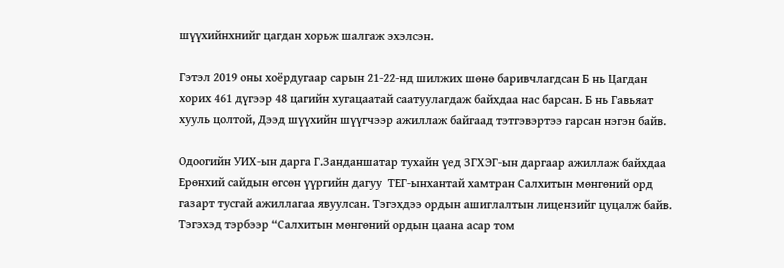шүүхийнхнийг цагдан хорьж шалгаж эхэлсэн.

Гэтэл 2019 оны хоёрдугаар сарын 21-22-нд шилжих шөнө баривчлагдсан Б нь Цагдан хорих 461 дүгээр 48 цагийн хугацаатай саатуулагдаж байхдаа нас барсан. Б нь Гавьяат хууль цолтой, Дээд шүүхийн шүүгчээр ажиллаж байгаад тэтгэвэртээ гарсан нэгэн байв.

Одоогийн УИХ-ын дарга Г.Занданшатар тухайн үед ЗГХЭГ-ын даргаар ажиллаж байхдаа  Ерөнхий сайдын өгсөн үүргийн дагуу  ТЕГ-ынхантай хамтран Салхитын мөнгөний орд газарт тусгай ажиллагаа явуулсан. Тэгэхдээ ордын ашиглалтын лицензийг цуцалж байв. Тэгэхэд тэрбээр “Салхитын мөнгөний ордын цаана асар том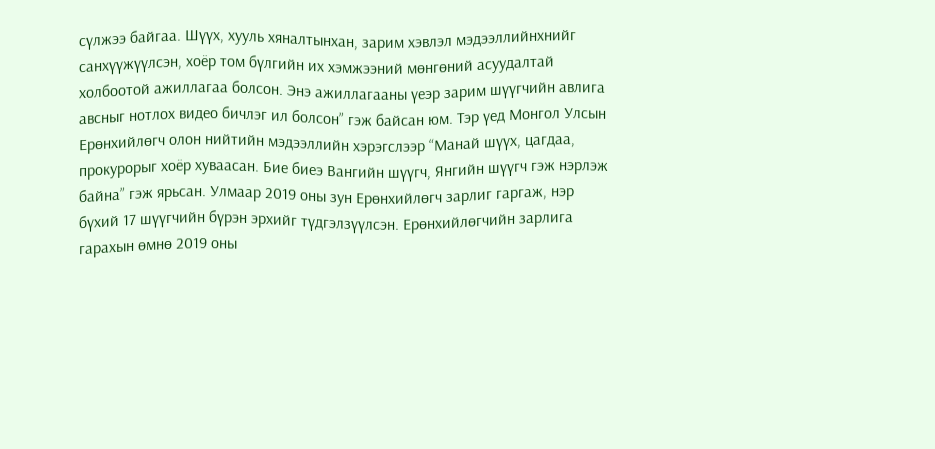сүлжээ байгаа. Шүүх, хууль хяналтынхан, зарим хэвлэл мэдээллийнхнийг санхүүжүүлсэн, хоёр том бүлгийн их хэмжээний мөнгөний асуудалтай холбоотой ажиллагаа болсон. Энэ ажиллагааны үеэр зарим шүүгчийн авлига авсныг нотлох видео бичлэг ил болсон” гэж байсан юм. Тэр үед Монгол Улсын Ерөнхийлөгч олон нийтийн мэдээллийн хэрэгслээр “Манай шүүх, цагдаа, прокурорыг хоёр хуваасан. Бие биеэ Вангийн шүүгч, Янгийн шүүгч гэж нэрлэж байна” гэж ярьсан. Улмаар 2019 оны зун Ерөнхийлөгч зарлиг гаргаж, нэр бүхий 17 шүүгчийн бүрэн эрхийг түдгэлзүүлсэн. Ерөнхийлөгчийн зарлига гарахын өмнө 2019 оны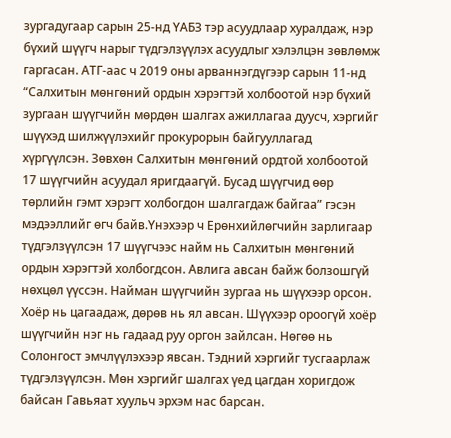зургадугаар сарын 25-нд ҮАБЗ тэр асуудлаар хуралдаж, нэр бүхий шүүгч нарыг түдгэлзүүлэх асуудлыг хэлэлцэн зөвлөмж гаргасан. АТГ-аас ч 2019 оны арваннэгдүгээр сарын 11-нд “Салхитын мөнгөний ордын хэрэгтэй холбоотой нэр бүхий зургаан шүүгчийн мөрдөн шалгах ажиллагаа дуусч, хэргийг шүүхэд шилжүүлэхийг прокурорын байгууллагад хүргүүлсэн. Зөвхөн Салхитын мөнгөний ордтой холбоотой 17 шүүгчийн асуудал яригдаагүй. Бусад шүүгчид өөр төрлийн гэмт хэрэгт холбогдон шалгагдаж байгаа” гэсэн мэдээллийг өгч байв.Үнэхээр ч Ерөнхийлөгчийн зарлигаар түдгэлзүүлсэн 17 шүүгчээс найм нь Салхитын мөнгөний ордын хэрэгтэй холбогдсон. Авлига авсан байж болзошгүй нөхцөл үүссэн. Найман шүүгчийн зургаа нь шүүхээр орсон. Хоёр нь цагаадаж, дөрөв нь ял авсан. Шүүхээр ороогүй хоёр шүүгчийн нэг нь гадаад руу оргон зайлсан. Нөгөө нь Солонгост эмчлүүлэхээр явсан. Тэдний хэргийг тусгаарлаж түдгэлзүүлсэн. Мөн хэргийг шалгах үед цагдан хоригдож байсан Гавьяат хуульч эрхэм нас барсан.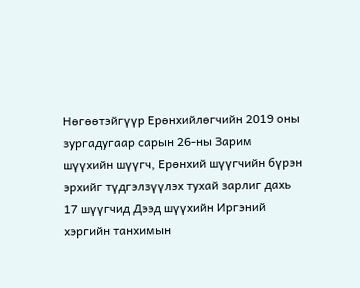Нөгөөтэйгүүр Ерөнхийлөгчийн 2019 оны зургадугаар сарын 26-ны Зарим шүүхийн шүүгч, Ерөнхий шүүгчийн бүрэн эрхийг түдгэлзүүлэх тухай зарлиг дахь 17 шүүгчид Дээд шүүхийн Иргэний хэргийн танхимын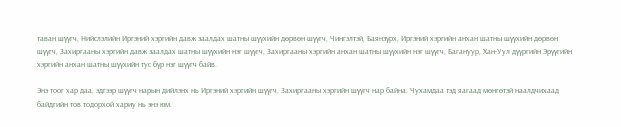таван шүүгч, Нийслэлийн Иргэний хэргийн давж заалдах шатны шүүхийн дөрвөн шүүгч, Чингэлтэй, Баянзүрх, Иргэний хэргийн анхан шатны шүүхийн дөрвөн шүүгч, Захиргааны хэргийн давж заалдах шатны шүүхийн нэг шүүгч, Захиргааны хэргийн анхан шатны шүүхийн нэг шүүгч, Багануур, Хан-Уул дүүргийн Эрүүгийн хэргийн анхан шатны шүүхийн тус бүр нэг шүүгч байв.

Энэ тоог хар даа, эдгээр шүүгч нарын дийлэнх нь Иргэний хэргийн шүүгч, Захиргааны хэргийн шүүгч нар байна. Чухамдаа тэд яагаад мөнгөтэй наалдчихаад байдгийн тов тодорхой хариу нь энэ юм.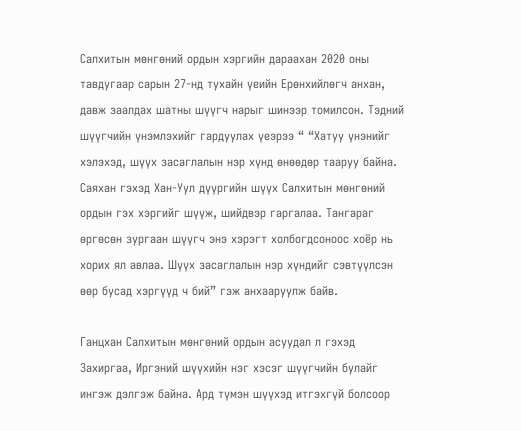Салхитын мөнгөний ордын хэргийн дараахан 2020 оны тавдугаар сарын 27-нд тухайн үеийн Ерөнхийлөгч анхан, давж заалдах шатны шүүгч нарыг шинээр томилсон. Тэдний шүүгчийн үнэмлэхийг гардуулах үеэрээ “ “Хатуу үнэнийг хэлэхэд, шүүх засаглалын нэр хүнд өнөөдөр тааруу байна. Саяхан гэхэд Хан-Уул дүүргийн шүүх Салхитын мөнгөний ордын гэх хэргийг шүүж, шийдвэр гаргалаа. Тангараг өргөсөн зургаан шүүгч энэ хэрэгт холбогдсоноос хоёр нь хорих ял авлаа. Шүүх засаглалын нэр хүндийг сэвтүүлсэн өөр бусад хэргүүд ч бий” гэж анхааруулж байв.

Ганцхан Салхитын мөнгөний ордын асуудал л гэхэд Захиргаа, Иргэний шүүхийн нэг хэсэг шүүгчийн булайг ингэж дэлгэж байна. Ард түмэн шүүхэд итгэхгүй болсоор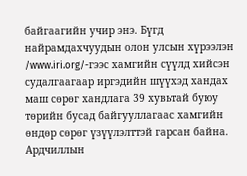байгаагийн учир энэ. Бүгд найрамдахчуудын олон улсын хүрээлэн /www.iri.org/-гээс хамгийн сүүлд хийсэн судалгаагаар иргэдийн шүүхэд хандах маш сөрөг хандлага 39 хувьтай буюу төрийн бусад байгууллагаас хамгийн өндөр сөрөг үзүүлэлттэй гарсан байна. Ардчиллын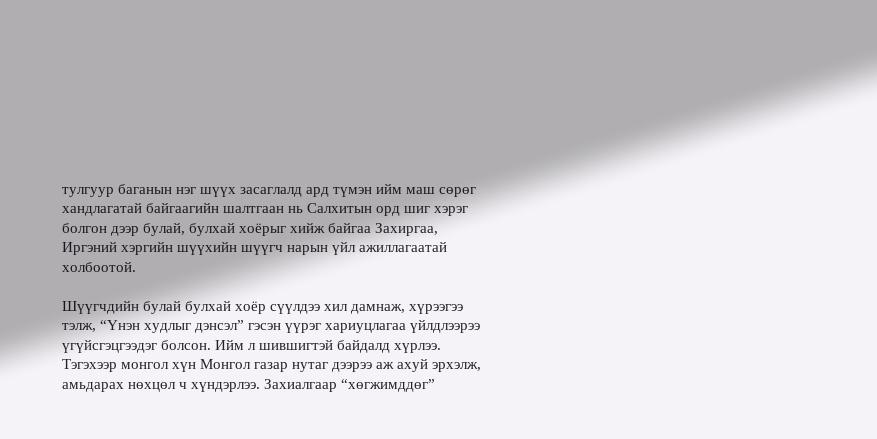тулгуур баганын нэг шүүх засаглалд ард түмэн ийм маш сөрөг хандлагатай байгаагийн шалтгаан нь Салхитын орд шиг хэрэг болгон дээр булай, булхай хоёрыг хийж байгаа Захиргаа, Иргэний хэргийн шүүхийн шүүгч нарын үйл ажиллагаатай холбоотой.

Шүүгчдийн булай булхай хоёр сүүлдээ хил дамнаж, хүрээгээ тэлж, “Үнэн худлыг дэнсэл” гэсэн үүрэг хариуцлагаа үйлдлээрээ үгүйсгэцгээдэг болсон. Ийм л шившигтэй байдалд хүрлээ. Тэгэхээр монгол хүн Монгол газар нутаг дээрээ аж ахуй эрхэлж, амьдарах нөхцөл ч хүндэрлээ. Захиалгаар “хөгжимддөг”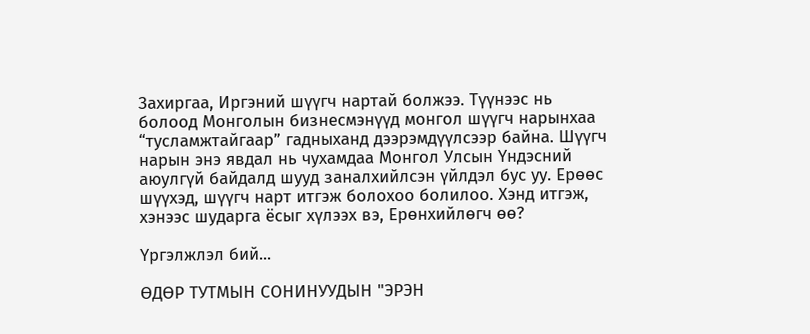Захиргаа, Иргэний шүүгч нартай болжээ. Түүнээс нь болоод Монголын бизнесмэнүүд монгол шүүгч нарынхаа “тусламжтайгаар” гадныханд дээрэмдүүлсээр байна. Шүүгч нарын энэ явдал нь чухамдаа Монгол Улсын Үндэсний аюулгүй байдалд шууд заналхийлсэн үйлдэл бус уу. Ерөөс шүүхэд, шүүгч нарт итгэж болохоо болилоо. Хэнд итгэж, хэнээс шударга ёсыг хүлээх вэ, Ерөнхийлөгч өө?

Үргэлжлэл бий...

ӨДӨР ТУТМЫН СОНИНУУДЫН "ЭРЭН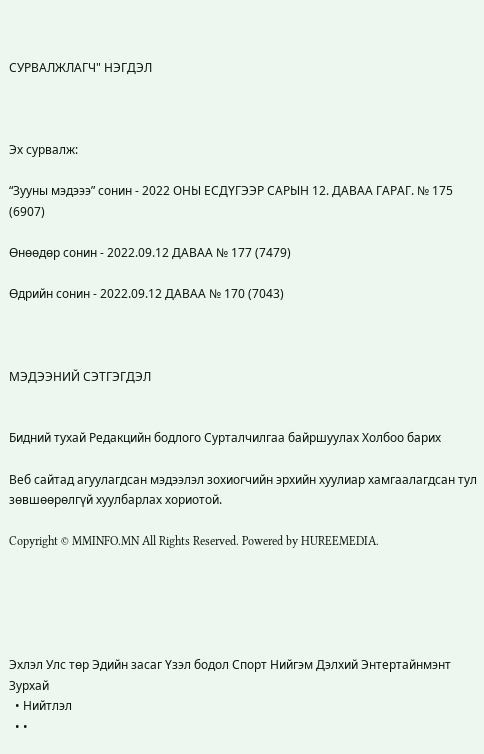СУРВАЛЖЛАГЧ" НЭГДЭЛ



Эх сурвалж:

“Зууны мэдэээ” сонин - 2022 ОНЫ ЕСДҮГЭЭР САРЫН 12. ДАВАА ГАРАГ. № 175 (6907)

Өнөөдөр сонин - 2022.09.12 ДАВАА № 177 (7479)

Өдрийн сонин - 2022.09.12 ДАВАА № 170 (7043)



МЭДЭЭНИЙ СЭТГЭГДЭЛ


Бидний тухай Редакцийн бодлого Сурталчилгаа байршуулах Холбоо барих

Веб сайтад агуулагдсан мэдээлэл зохиогчийн эрхийн хуулиар хамгаалагдсан тул зөвшөөрөлгүй хуулбарлах хориотой.

Copyright © MMINFO.MN All Rights Reserved. Powered by HUREEMEDIA.





Эхлэл Улс төр Эдийн засаг Үзэл бодол Спорт Нийгэм Дэлхий Энтертайнмэнт Зурхай
  • Нийтлэл
  • •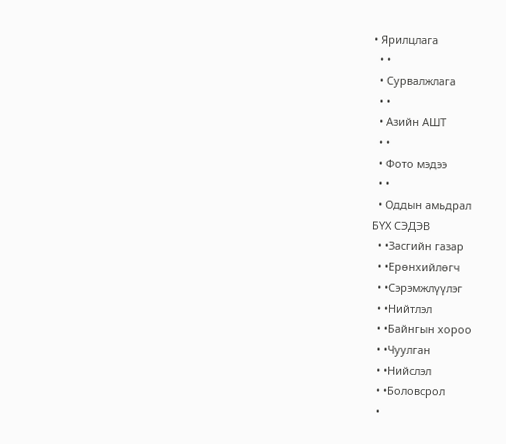• Ярилцлага
  • •
  • Сурвалжлага
  • •
  • Азийн АШТ
  • •
  • Фото мэдээ
  • •
  • Оддын амьдрал
БҮХ СЭДЭВ
  • •Засгийн газар
  • •Ерөнхийлөгч
  • •Сэрэмжлүүлэг
  • •Нийтлэл
  • •Байнгын хороо
  • •Чуулган
  • •Нийслэл
  • •Боловсрол
  •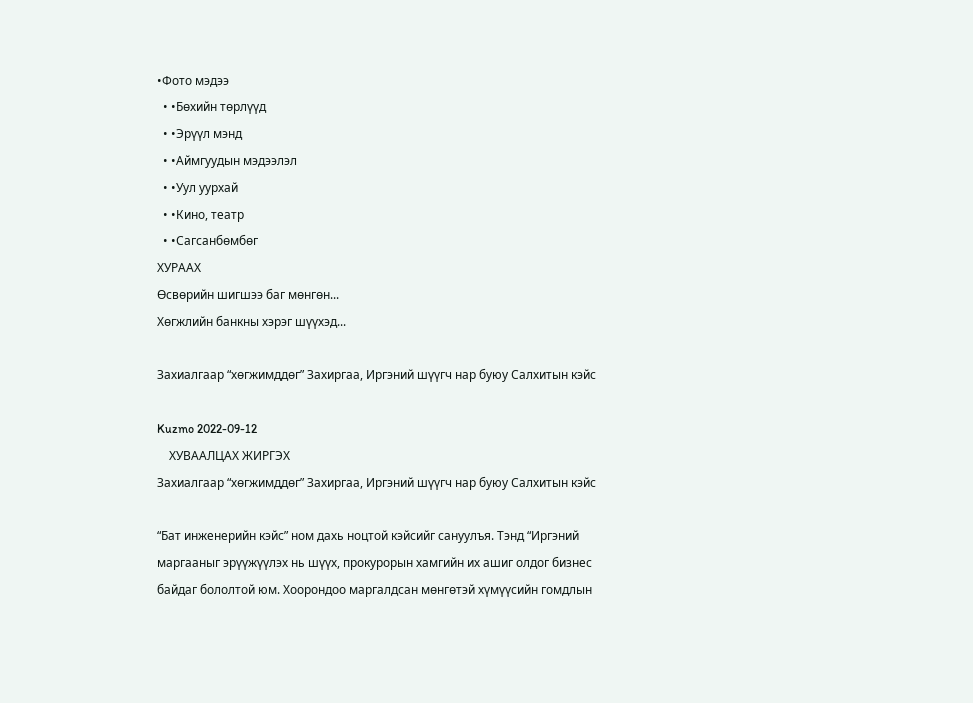•Фото мэдээ
  • •Бөхийн төрлүүд
  • •Эрүүл мэнд
  • •Аймгуудын мэдээлэл
  • •Уул уурхай
  • •Кино, театр
  • •Сагсанбөмбөг
ХУРААХ
Өсвөрийн шигшээ баг мөнгөн...
Хөгжлийн банкны хэрэг шүүхэд...

Захиалгаар “хөгжимддөг” Захиргаа, Иргэний шүүгч нар буюу Салхитын кэйс

Kuzmo 2022-09-12
    ХУВААЛЦАХ ЖИРГЭХ
Захиалгаар “хөгжимддөг” Захиргаа, Иргэний шүүгч нар буюу Салхитын кэйс

“Бат инженерийн кэйс” ном дахь ноцтой кэйсийг сануулъя. Тэнд “Иргэний маргааныг эрүүжүүлэх нь шүүх, прокурорын хамгийн их ашиг олдог бизнес байдаг бололтой юм. Хоорондоо маргалдсан мөнгөтэй хүмүүсийн гомдлын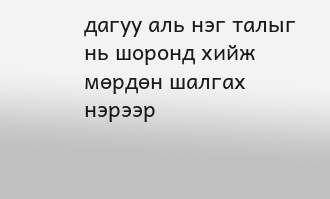дагуу аль нэг талыг нь шоронд хийж мөрдөн шалгах нэрээр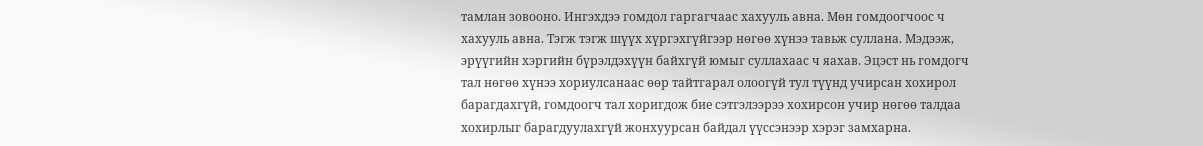тамлан зовооно. Ингэхдээ гомдол гаргагчаас хахууль авна. Мөн гомдоогчоос ч хахууль авна. Тэгж тэгж шүүх хүргэхгүйгээр нөгөө хүнээ тавьж суллана. Мэдээж, эрүүгийн хэргийн бүрэлдэхүүн байхгүй юмыг суллахаас ч яахав. Эцэст нь гомдогч тал нөгөө хүнээ хориулсанаас өөр тайтгарал олоогүй тул түүнд учирсан хохирол барагдахгүй, гомдоогч тал хоригдож бие сэтгэлээрээ хохирсон учир нөгөө талдаа хохирлыг барагдуулахгүй жонхуурсан байдал үүссэнээр хэрэг замхарна.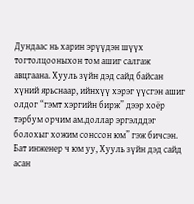Дундаас нь харин эрүүдэн шүүх тогтолцооныхон том ашиг салгаж авцгаана. Хууль зүйн дэд сайд байсан хүний ярьснаар, ийнхүү хэрэг үүсгэн ашиг олдог “гэмт хэргийн бирж” дээр хоёр тэрбум орчим ам.доллар эргэлддэг болохыг хожим сонссон юм” гэж бичсэн. Бат инженер ч юм уу, Хууль зүйн дэд сайд асан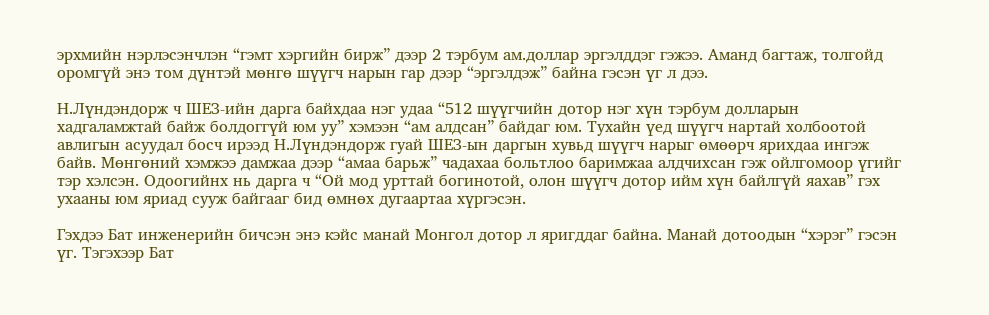эрхмийн нэрлэсэнчлэн “гэмт хэргийн бирж” дээр 2 тэрбум ам.доллар эргэлддэг гэжээ. Аманд багтаж, толгойд оромгүй энэ том дүнтэй мөнгө шүүгч нарын гар дээр “эргэлдэж” байна гэсэн үг л дээ.

Н.Лүндэндорж ч ШЕЗ-ийн дарга байхдаа нэг удаа “512 шүүгчийн дотор нэг хүн тэрбум долларын хадгаламжтай байж болдоггүй юм уу” хэмээн “ам алдсан” байдаг юм. Тухайн үед шүүгч нартай холбоотой авлигын асуудал босч ирээд Н.Лүндэндорж гуай ШЕЗ-ын даргын хувьд шүүгч нарыг өмөөрч ярихдаа ингэж байв. Мөнгөний хэмжээ дамжаа дээр “амаа барьж” чадахаа больтлоо баримжаа алдчихсан гэж ойлгомоор үгийг тэр хэлсэн. Одоогийнх нь дарга ч “Ой мод урттай богинотой, олон шүүгч дотор ийм хүн байлгүй яахав” гэх ухааны юм яриад сууж байгааг бид өмнөх дугаартаа хүргэсэн.

Гэхдээ Бат инженерийн бичсэн энэ кэйс манай Монгол дотор л яригддаг байна. Манай дотоодын “хэрэг” гэсэн үг. Тэгэхээр Бат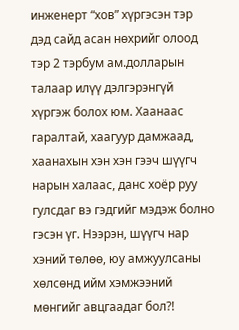инженерт “хов” хүргэсэн тэр дэд сайд асан нөхрийг олоод тэр 2 тэрбум ам.долларын талаар илүү дэлгэрэнгүй хүргэж болох юм. Хаанаас гаралтай, хаагуур дамжаад, хаанахын хэн хэн гээч шүүгч нарын халаас, данс хоёр руу гулсдаг вэ гэдгийг мэдэж болно гэсэн үг. Нээрэн, шүүгч нар хэний төлөө, юу амжуулсаны хөлсөнд ийм хэмжээний мөнгийг авцгаадаг бол?!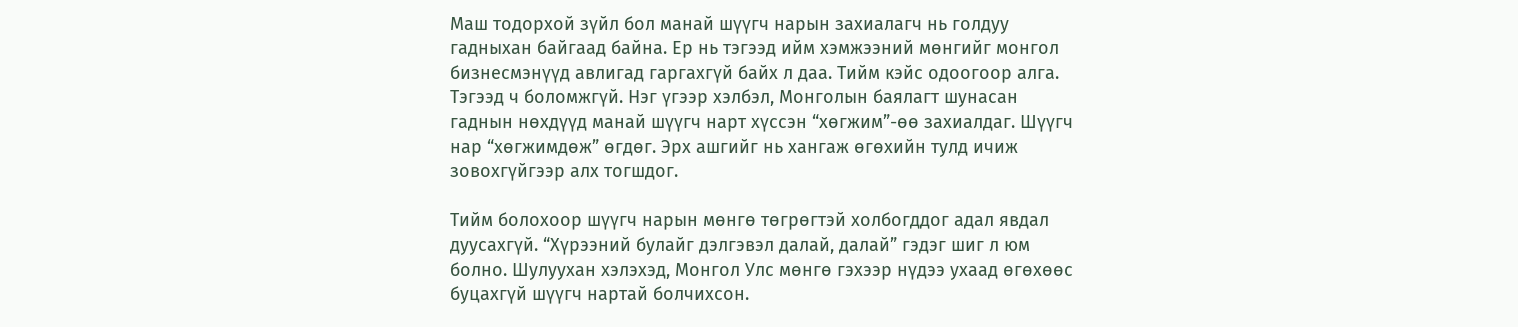Маш тодорхой зүйл бол манай шүүгч нарын захиалагч нь голдуу гадныхан байгаад байна. Ер нь тэгээд ийм хэмжээний мөнгийг монгол бизнесмэнүүд авлигад гаргахгүй байх л даа. Тийм кэйс одоогоор алга. Тэгээд ч боломжгүй. Нэг үгээр хэлбэл, Монголын баялагт шунасан гаднын нөхдүүд манай шүүгч нарт хүссэн “хөгжим”-өө захиалдаг. Шүүгч нар “хөгжимдөж” өгдөг. Эрх ашгийг нь хангаж өгөхийн тулд ичиж зовохгүйгээр алх тогшдог.

Тийм болохоор шүүгч нарын мөнгө төгрөгтэй холбогддог адал явдал дуусахгүй. “Хүрээний булайг дэлгэвэл далай, далай” гэдэг шиг л юм болно. Шулуухан хэлэхэд, Монгол Улс мөнгө гэхээр нүдээ ухаад өгөхөөс буцахгүй шүүгч нартай болчихсон.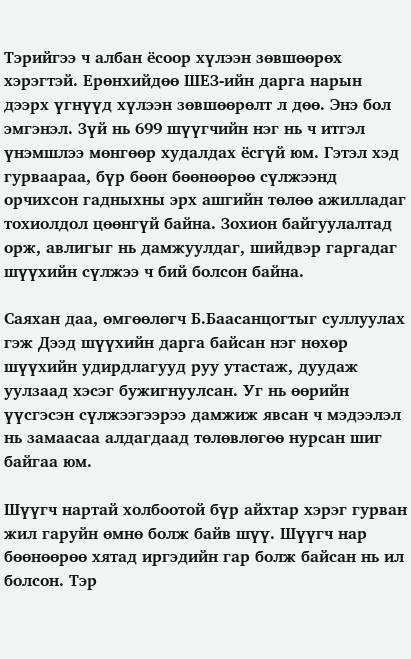Тэрийгээ ч албан ёсоор хүлээн зөвшөөрөх хэрэгтэй. Ерөнхийдөө ШЕЗ-ийн дарга нарын дээрх үгнүүд хүлээн зөвшөөрөлт л дөө. Энэ бол эмгэнэл. Зүй нь 699 шүүгчийн нэг нь ч итгэл үнэмшлээ мөнгөөр худалдах ёсгүй юм. Гэтэл хэд гурваараа, бүр бөөн бөөнөөрөө сүлжээнд орчихсон гадныхны эрх ашгийн төлөө ажилладаг тохиолдол цөөнгүй байна. Зохион байгуулалтад орж, авлигыг нь дамжуулдаг, шийдвэр гаргадаг шүүхийн сүлжээ ч бий болсон байна.

Саяхан даа, өмгөөлөгч Б.Баасанцогтыг суллуулах гэж Дээд шүүхийн дарга байсан нэг нөхөр шүүхийн удирдлагууд руу утастаж, дуудаж уулзаад хэсэг бужигнуулсан. Уг нь өөрийн үүсгэсэн сүлжээгээрээ дамжиж явсан ч мэдээлэл нь замаасаа алдагдаад төлөвлөгөө нурсан шиг байгаа юм.

Шүүгч нартай холбоотой бүр айхтар хэрэг гурван жил гаруйн өмнө болж байв шүү. Шүүгч нар бөөнөөрөө хятад иргэдийн гар болж байсан нь ил болсон. Тэр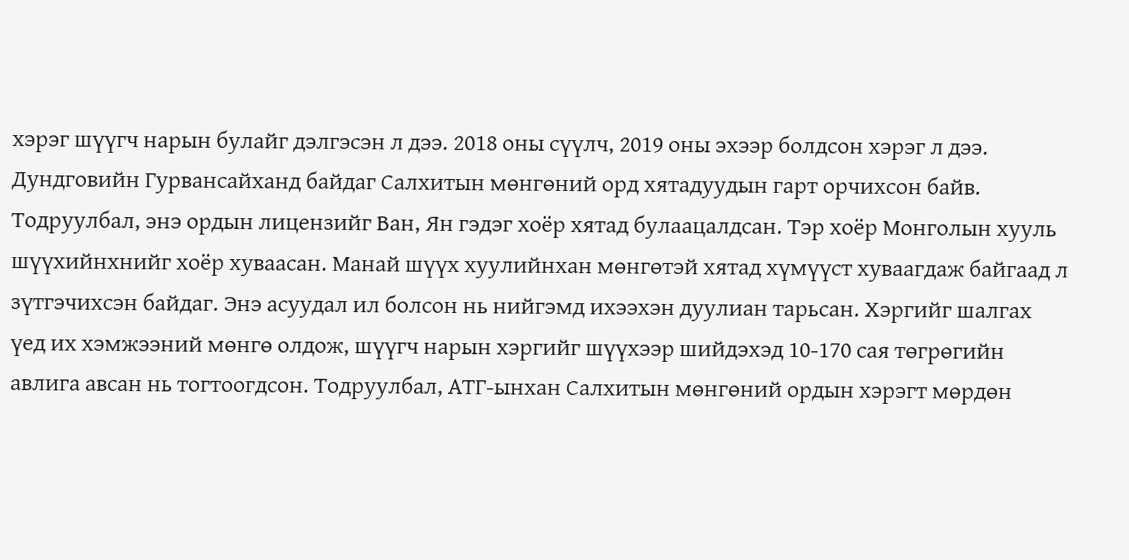хэрэг шүүгч нарын булайг дэлгэсэн л дээ. 2018 оны сүүлч, 2019 оны эхээр болдсон хэрэг л дээ. Дундговийн Гурвансайханд байдаг Салхитын мөнгөний орд хятадуудын гарт орчихсон байв. Тодруулбал, энэ ордын лицензийг Ван, Ян гэдэг хоёр хятад булаацалдсан. Тэр хоёр Монголын хууль шүүхийнхнийг хоёр хуваасан. Манай шүүх хуулийнхан мөнгөтэй хятад хүмүүст хуваагдаж байгаад л зүтгэчихсэн байдаг. Энэ асуудал ил болсон нь нийгэмд ихээхэн дуулиан тарьсан. Хэргийг шалгах үед их хэмжээний мөнгө олдож, шүүгч нарын хэргийг шүүхээр шийдэхэд 10-170 сая төгрөгийн авлига авсан нь тогтоогдсон. Тодруулбал, АТГ-ынхан Салхитын мөнгөний ордын хэрэгт мөрдөн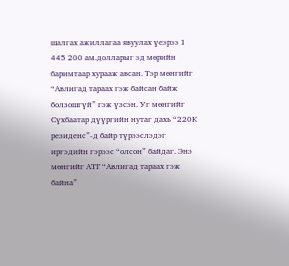шалгах ажиллагаа явуулах үеэрээ 1 445 200 ам.долларыг эд мөрийн баримтаар хурааж авсан. Тэр мөнгийг “Авлигад тараах гэж байсан байж болзошгүй” гэж үзсэн. Уг мөнгийг Сүхбаатар дүүргийн нутаг дахь “220К резиденс”-д байр түрээслэдэг иргэдийн гэрээс “олсон” байдаг. Энэ мөнгийг АТГ “Авлигад тараах гэж байна”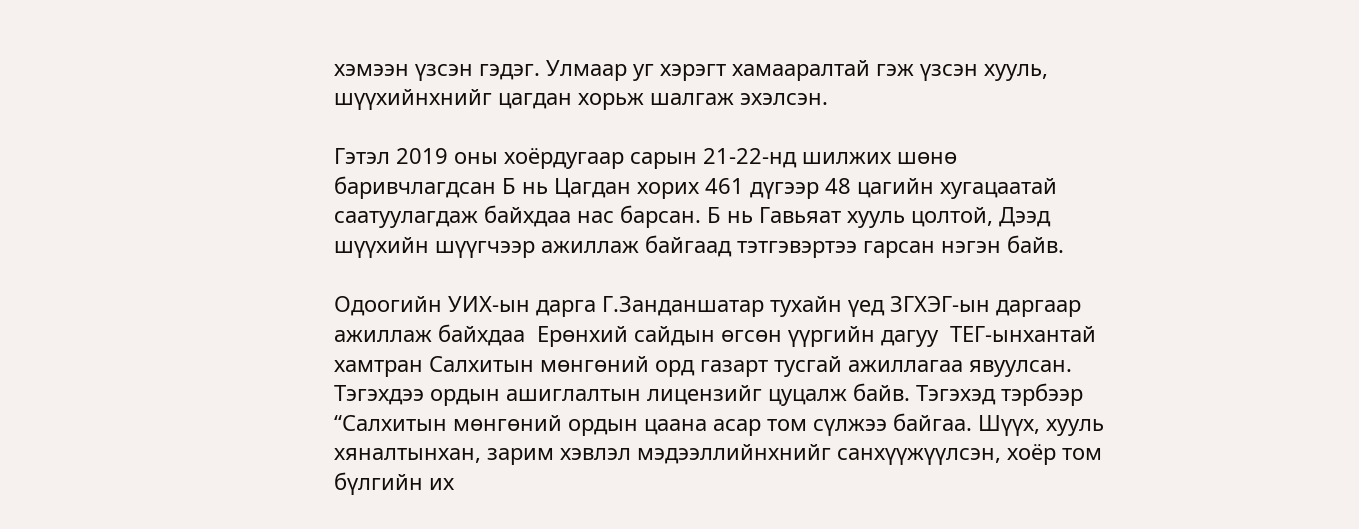хэмээн үзсэн гэдэг. Улмаар уг хэрэгт хамааралтай гэж үзсэн хууль, шүүхийнхнийг цагдан хорьж шалгаж эхэлсэн.

Гэтэл 2019 оны хоёрдугаар сарын 21-22-нд шилжих шөнө баривчлагдсан Б нь Цагдан хорих 461 дүгээр 48 цагийн хугацаатай саатуулагдаж байхдаа нас барсан. Б нь Гавьяат хууль цолтой, Дээд шүүхийн шүүгчээр ажиллаж байгаад тэтгэвэртээ гарсан нэгэн байв.

Одоогийн УИХ-ын дарга Г.Занданшатар тухайн үед ЗГХЭГ-ын даргаар ажиллаж байхдаа  Ерөнхий сайдын өгсөн үүргийн дагуу  ТЕГ-ынхантай хамтран Салхитын мөнгөний орд газарт тусгай ажиллагаа явуулсан. Тэгэхдээ ордын ашиглалтын лицензийг цуцалж байв. Тэгэхэд тэрбээр “Салхитын мөнгөний ордын цаана асар том сүлжээ байгаа. Шүүх, хууль хяналтынхан, зарим хэвлэл мэдээллийнхнийг санхүүжүүлсэн, хоёр том бүлгийн их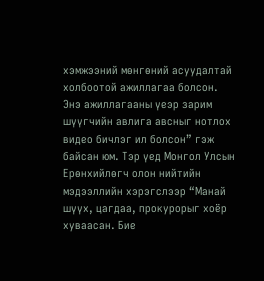хэмжээний мөнгөний асуудалтай холбоотой ажиллагаа болсон. Энэ ажиллагааны үеэр зарим шүүгчийн авлига авсныг нотлох видео бичлэг ил болсон” гэж байсан юм. Тэр үед Монгол Улсын Ерөнхийлөгч олон нийтийн мэдээллийн хэрэгслээр “Манай шүүх, цагдаа, прокурорыг хоёр хуваасан. Бие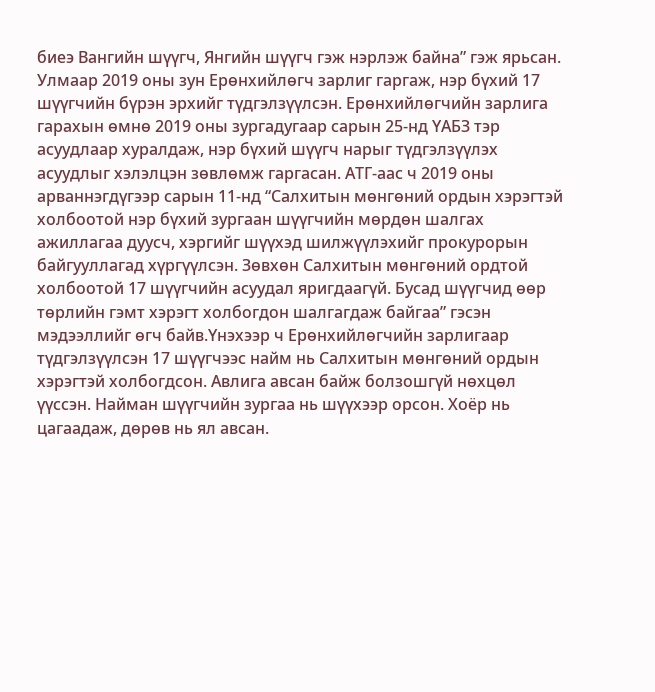биеэ Вангийн шүүгч, Янгийн шүүгч гэж нэрлэж байна” гэж ярьсан. Улмаар 2019 оны зун Ерөнхийлөгч зарлиг гаргаж, нэр бүхий 17 шүүгчийн бүрэн эрхийг түдгэлзүүлсэн. Ерөнхийлөгчийн зарлига гарахын өмнө 2019 оны зургадугаар сарын 25-нд ҮАБЗ тэр асуудлаар хуралдаж, нэр бүхий шүүгч нарыг түдгэлзүүлэх асуудлыг хэлэлцэн зөвлөмж гаргасан. АТГ-аас ч 2019 оны арваннэгдүгээр сарын 11-нд “Салхитын мөнгөний ордын хэрэгтэй холбоотой нэр бүхий зургаан шүүгчийн мөрдөн шалгах ажиллагаа дуусч, хэргийг шүүхэд шилжүүлэхийг прокурорын байгууллагад хүргүүлсэн. Зөвхөн Салхитын мөнгөний ордтой холбоотой 17 шүүгчийн асуудал яригдаагүй. Бусад шүүгчид өөр төрлийн гэмт хэрэгт холбогдон шалгагдаж байгаа” гэсэн мэдээллийг өгч байв.Үнэхээр ч Ерөнхийлөгчийн зарлигаар түдгэлзүүлсэн 17 шүүгчээс найм нь Салхитын мөнгөний ордын хэрэгтэй холбогдсон. Авлига авсан байж болзошгүй нөхцөл үүссэн. Найман шүүгчийн зургаа нь шүүхээр орсон. Хоёр нь цагаадаж, дөрөв нь ял авсан.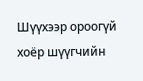Шүүхээр ороогүй хоёр шүүгчийн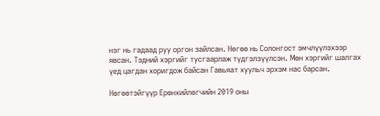нэг нь гадаад руу оргон зайлсан. Нөгөө нь Солонгост эмчлүүлэхээр явсан. Тэдний хэргийг тусгаарлаж түдгэлзүүлсэн. Мөн хэргийг шалгах үед цагдан хоригдож байсан Гавьяат хуульч эрхэм нас барсан.

Нөгөөтэйгүүр Ерөнхийлөгчийн 2019 оны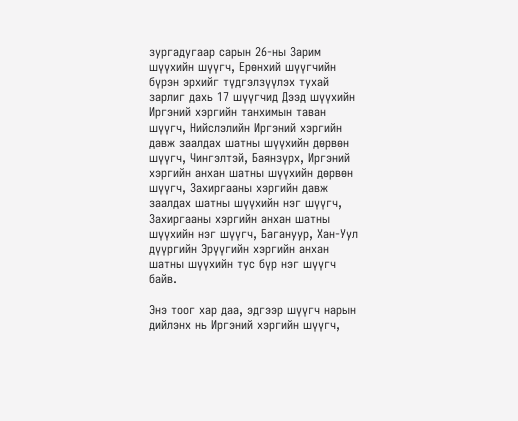зургадугаар сарын 26-ны Зарим шүүхийн шүүгч, Ерөнхий шүүгчийн бүрэн эрхийг түдгэлзүүлэх тухай зарлиг дахь 17 шүүгчид Дээд шүүхийн Иргэний хэргийн танхимын таван шүүгч, Нийслэлийн Иргэний хэргийн давж заалдах шатны шүүхийн дөрвөн шүүгч, Чингэлтэй, Баянзүрх, Иргэний хэргийн анхан шатны шүүхийн дөрвөн шүүгч, Захиргааны хэргийн давж заалдах шатны шүүхийн нэг шүүгч, Захиргааны хэргийн анхан шатны шүүхийн нэг шүүгч, Багануур, Хан-Уул дүүргийн Эрүүгийн хэргийн анхан шатны шүүхийн тус бүр нэг шүүгч байв.

Энэ тоог хар даа, эдгээр шүүгч нарын дийлэнх нь Иргэний хэргийн шүүгч,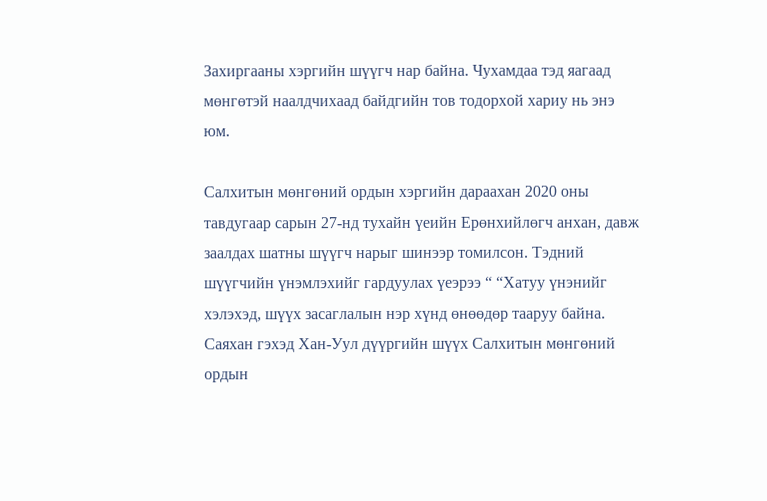Захиргааны хэргийн шүүгч нар байна. Чухамдаа тэд яагаад мөнгөтэй наалдчихаад байдгийн тов тодорхой хариу нь энэ юм.

Салхитын мөнгөний ордын хэргийн дараахан 2020 оны тавдугаар сарын 27-нд тухайн үеийн Ерөнхийлөгч анхан, давж заалдах шатны шүүгч нарыг шинээр томилсон. Тэдний шүүгчийн үнэмлэхийг гардуулах үеэрээ “ “Хатуу үнэнийг хэлэхэд, шүүх засаглалын нэр хүнд өнөөдөр тааруу байна. Саяхан гэхэд Хан-Уул дүүргийн шүүх Салхитын мөнгөний ордын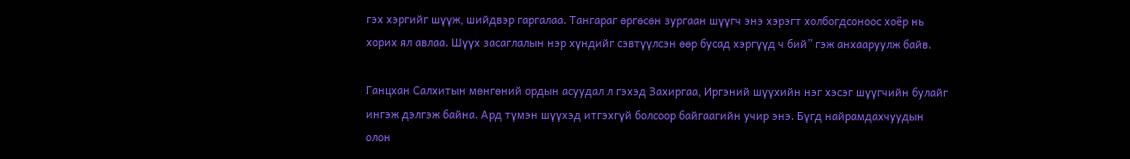гэх хэргийг шүүж, шийдвэр гаргалаа. Тангараг өргөсөн зургаан шүүгч энэ хэрэгт холбогдсоноос хоёр нь хорих ял авлаа. Шүүх засаглалын нэр хүндийг сэвтүүлсэн өөр бусад хэргүүд ч бий” гэж анхааруулж байв.

Ганцхан Салхитын мөнгөний ордын асуудал л гэхэд Захиргаа, Иргэний шүүхийн нэг хэсэг шүүгчийн булайг ингэж дэлгэж байна. Ард түмэн шүүхэд итгэхгүй болсоор байгаагийн учир энэ. Бүгд найрамдахчуудын олон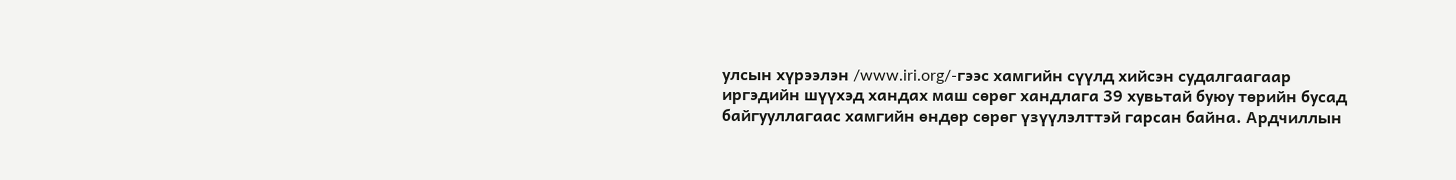улсын хүрээлэн /www.iri.org/-гээс хамгийн сүүлд хийсэн судалгаагаар иргэдийн шүүхэд хандах маш сөрөг хандлага 39 хувьтай буюу төрийн бусад байгууллагаас хамгийн өндөр сөрөг үзүүлэлттэй гарсан байна. Ардчиллын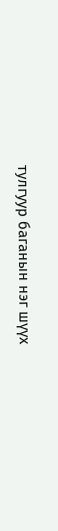тулгуур баганын нэг шүүх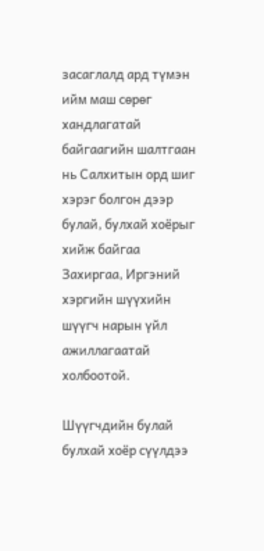засаглалд ард түмэн ийм маш сөрөг хандлагатай байгаагийн шалтгаан нь Салхитын орд шиг хэрэг болгон дээр булай, булхай хоёрыг хийж байгаа Захиргаа, Иргэний хэргийн шүүхийн шүүгч нарын үйл ажиллагаатай холбоотой.

Шүүгчдийн булай булхай хоёр сүүлдээ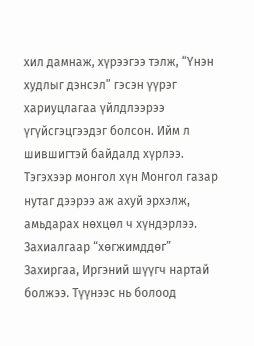хил дамнаж, хүрээгээ тэлж, “Үнэн худлыг дэнсэл” гэсэн үүрэг хариуцлагаа үйлдлээрээ үгүйсгэцгээдэг болсон. Ийм л шившигтэй байдалд хүрлээ. Тэгэхээр монгол хүн Монгол газар нутаг дээрээ аж ахуй эрхэлж, амьдарах нөхцөл ч хүндэрлээ. Захиалгаар “хөгжимддөг” Захиргаа, Иргэний шүүгч нартай болжээ. Түүнээс нь болоод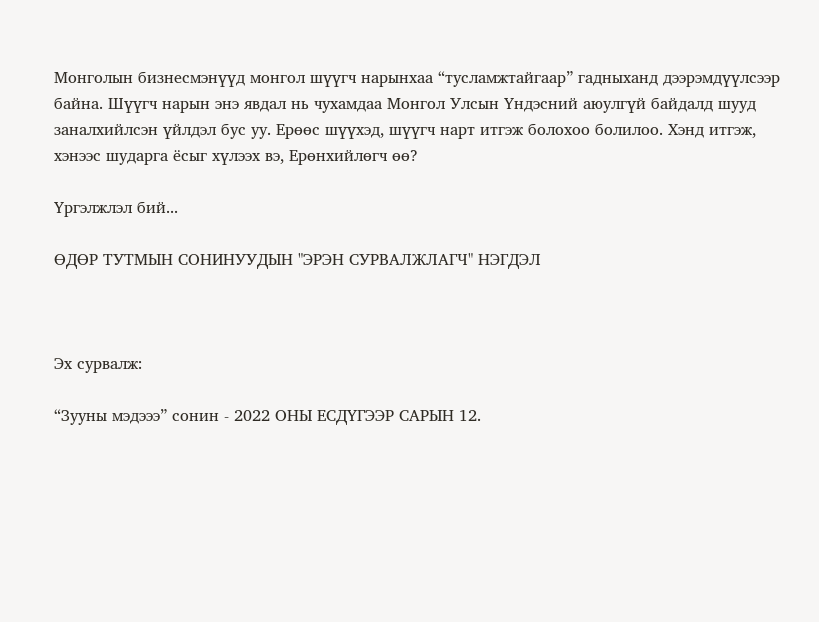Монголын бизнесмэнүүд монгол шүүгч нарынхаа “тусламжтайгаар” гадныханд дээрэмдүүлсээр байна. Шүүгч нарын энэ явдал нь чухамдаа Монгол Улсын Үндэсний аюулгүй байдалд шууд заналхийлсэн үйлдэл бус уу. Ерөөс шүүхэд, шүүгч нарт итгэж болохоо болилоо. Хэнд итгэж, хэнээс шударга ёсыг хүлээх вэ, Ерөнхийлөгч өө?

Үргэлжлэл бий...

ӨДӨР ТУТМЫН СОНИНУУДЫН "ЭРЭН СУРВАЛЖЛАГЧ" НЭГДЭЛ



Эх сурвалж:

“Зууны мэдэээ” сонин - 2022 ОНЫ ЕСДҮГЭЭР САРЫН 12.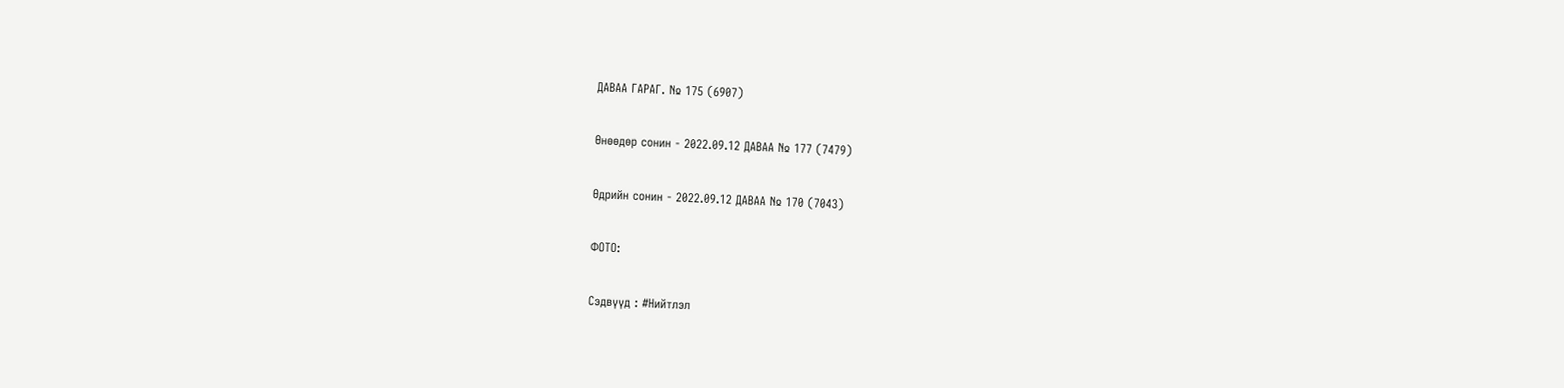ДАВАА ГАРАГ. № 175 (6907)

Өнөөдөр сонин - 2022.09.12 ДАВАА № 177 (7479)

Өдрийн сонин - 2022.09.12 ДАВАА № 170 (7043)

ФОТО:

Сэдвүүд : #Нийтлэл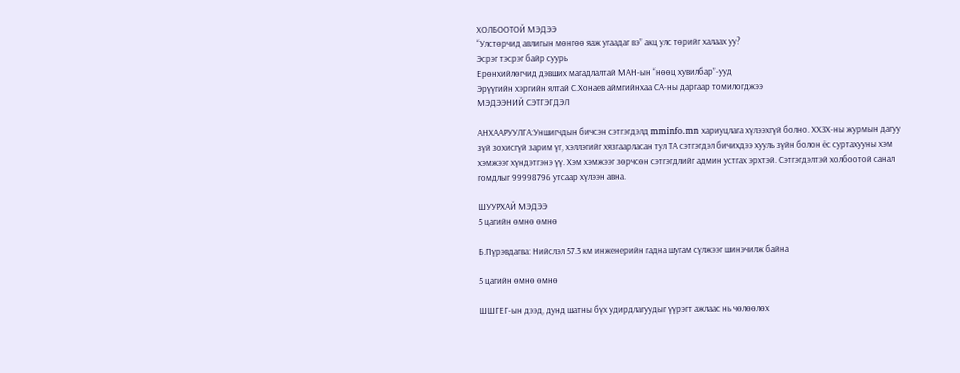ХОЛБООТОЙ МЭДЭЭ
“Улстөрчид авлигын мөнгөө яаж угаадаг вэ” акц улс төрийг халаах уу?
Эсрэг тэсрэг байр суурь
Ерөнхийлөгчид дэвших магадлалтай МАН-ын “нөөц хувилбар”-ууд
Эрүүгийн хэргийн ялтай С.Хонаев аймгийнхаа СА-ны даргаар томилогджээ
МЭДЭЭНИЙ СЭТГЭГДЭЛ

АНХААРУУЛГА:Уншигчдын бичсэн сэтгэгдэлд mminfo.mn хариуцлага хүлээхгүй болно. ХХЗХ-ны журмын дагуу зүй зохисгүй зарим үг, хэллэгийг хязгаарласан тул ТА сэтгэгдэл бичихдээ хууль зүйн болон ёс суртахууны хэм хэмжээг хүндэтгэнэ үү. Хэм хэмжээг зөрчсөн сэтгэгдлийг админ устгах эрхтэй. Сэтгэгдэлтэй холбоотой санал гомдлыг 99998796 утсаар хүлээн авна.

ШУУРХАЙ МЭДЭЭ
5 цагийн өмнө өмнө

Б.Пүрэвдагва: Нийслэл 57.3 км инженерийн гадна шугам сүлжээг шинэчилж байна

5 цагийн өмнө өмнө

ШШГЕГ-ын дээд, дунд шатны бүх удирдлагуудыг үүрэгт ажлаас нь чөлөөлөх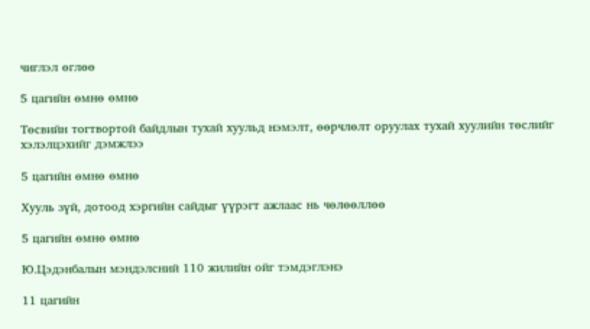чиглэл өглөө

5 цагийн өмнө өмнө

Төсвийн тогтвортой байдлын тухай хуульд нэмэлт, өөрчлөлт оруулах тухай хуулийн төслийг хэлэлцэхийг дэмжлээ

5 цагийн өмнө өмнө

Хууль зүй, дотоод хэргийн сайдыг үүрэгт ажлаас нь чөлөөллөө

5 цагийн өмнө өмнө

Ю.Цэдэнбалын мэндэлсний 110 жилийн ойг тэмдэглэнэ

11 цагийн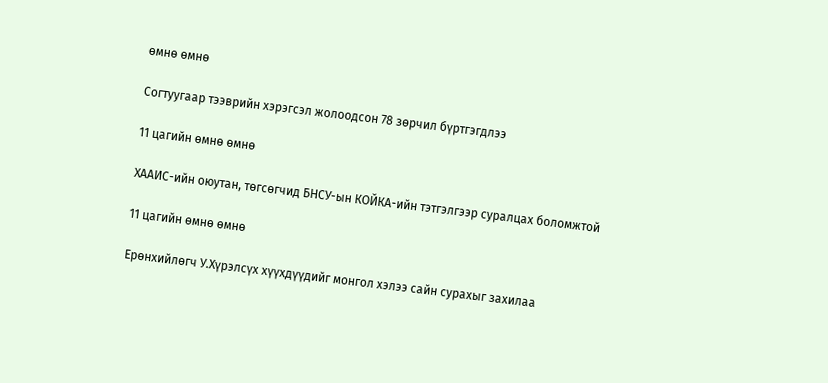өмнө өмнө

Согтуугаар тээврийн хэрэгсэл жолоодсон 78 зөрчил бүртгэгдлээ

11 цагийн өмнө өмнө

ХААИС-ийн оюутан, төгсөгчид БНСУ-ын КОЙКА-ийн тэтгэлгээр суралцах боломжтой

11 цагийн өмнө өмнө

Ерөнхийлөгч У.Хүрэлсүх хүүхдүүдийг монгол хэлээ сайн сурахыг захилаа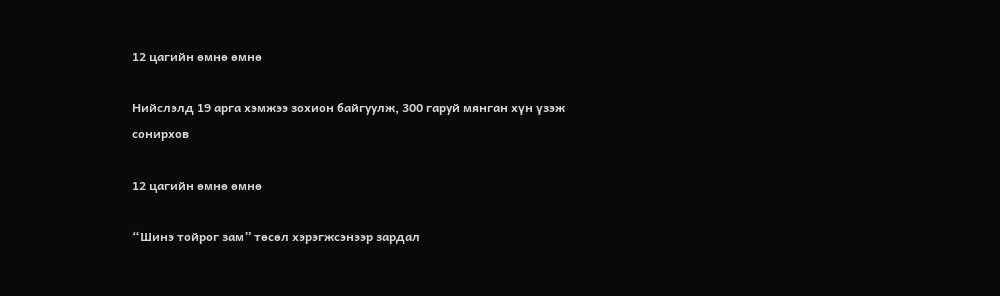12 цагийн өмнө өмнө

Нийслэлд 19 арга хэмжээ зохион байгуулж, 300 гаруй мянган хүн үзэж сонирхов

12 цагийн өмнө өмнө

“Шинэ тойрог зам” төсөл хэрэгжсэнээр зардал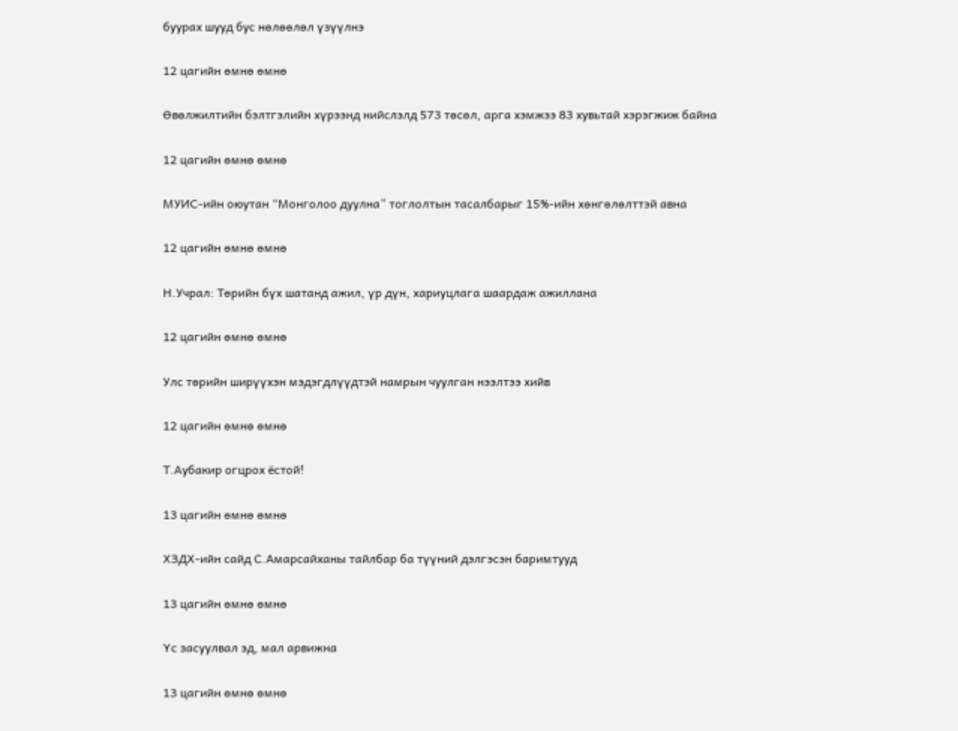буурах шууд бус нөлөөлөл үзүүлнэ

12 цагийн өмнө өмнө

Өвөлжилтийн бэлтгэлийн хүрээнд нийслэлд 573 төсөл, арга хэмжээ 83 хувьтай хэрэгжиж байна

12 цагийн өмнө өмнө

МУИС-ийн оюутан “Монголоо дуулна” тоглолтын тасалбарыг 15%-ийн хөнгөлөлттэй авна

12 цагийн өмнө өмнө

Н.Учрал: Төрийн бүх шатанд ажил, үр дүн, хариуцлага шаардаж ажиллана

12 цагийн өмнө өмнө

Улс төрийн ширүүхэн мэдэгдлүүдтэй намрын чуулган нээлтээ хийв

12 цагийн өмнө өмнө

Т.Аубакир огцрох ёстой!

13 цагийн өмнө өмнө

ХЗДХ-ийн сайд С.Амарсайханы тайлбар ба түүний дэлгэсэн баримтууд

13 цагийн өмнө өмнө

Үс засуулвал эд, мал арвижна

13 цагийн өмнө өмнө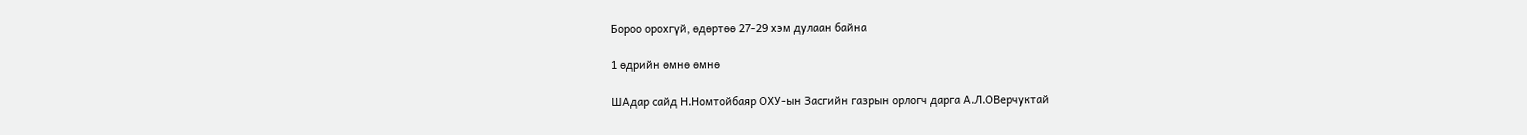Бороо орохгүй, өдөртөө 27-29 хэм дулаан байна

1 өдрийн өмнө өмнө

ШАдар сайд Н.Номтойбаяр ОХУ-ын Засгийн газрын орлогч дарга А.Л.ОВерчуктай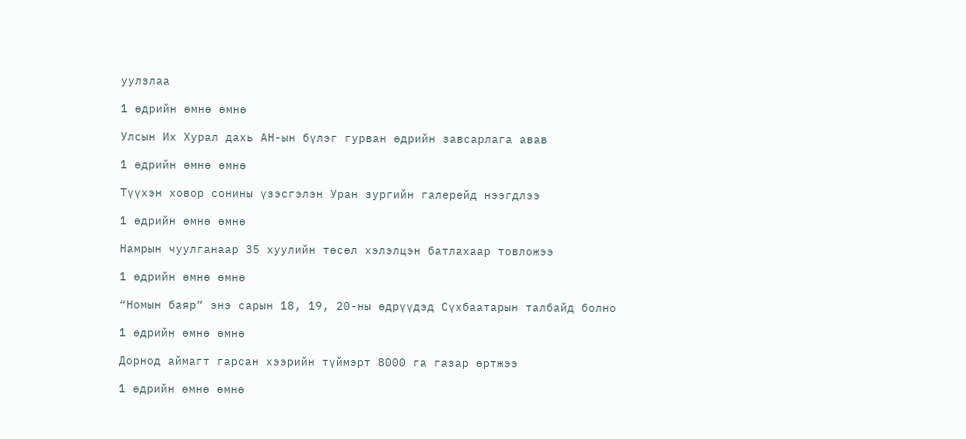уулзлаа

1 өдрийн өмнө өмнө

Улсын Их Хурал дахь АН-ын бүлэг гурван өдрийн завсарлага авав

1 өдрийн өмнө өмнө

Түүхэн ховор сонины үзэсгэлэн Уран зургийн галерейд нээгдлээ

1 өдрийн өмнө өмнө

Намрын чуулганаар 35 хуулийн төсөл хэлэлцэн батлахаар товложээ

1 өдрийн өмнө өмнө

“Номын баяр” энэ сарын 18, 19, 20-ны өдрүүдэд Сүхбаатарын талбайд болно

1 өдрийн өмнө өмнө

Дорнод аймагт гарсан хээрийн түймэрт 8000 га газар өртжээ

1 өдрийн өмнө өмнө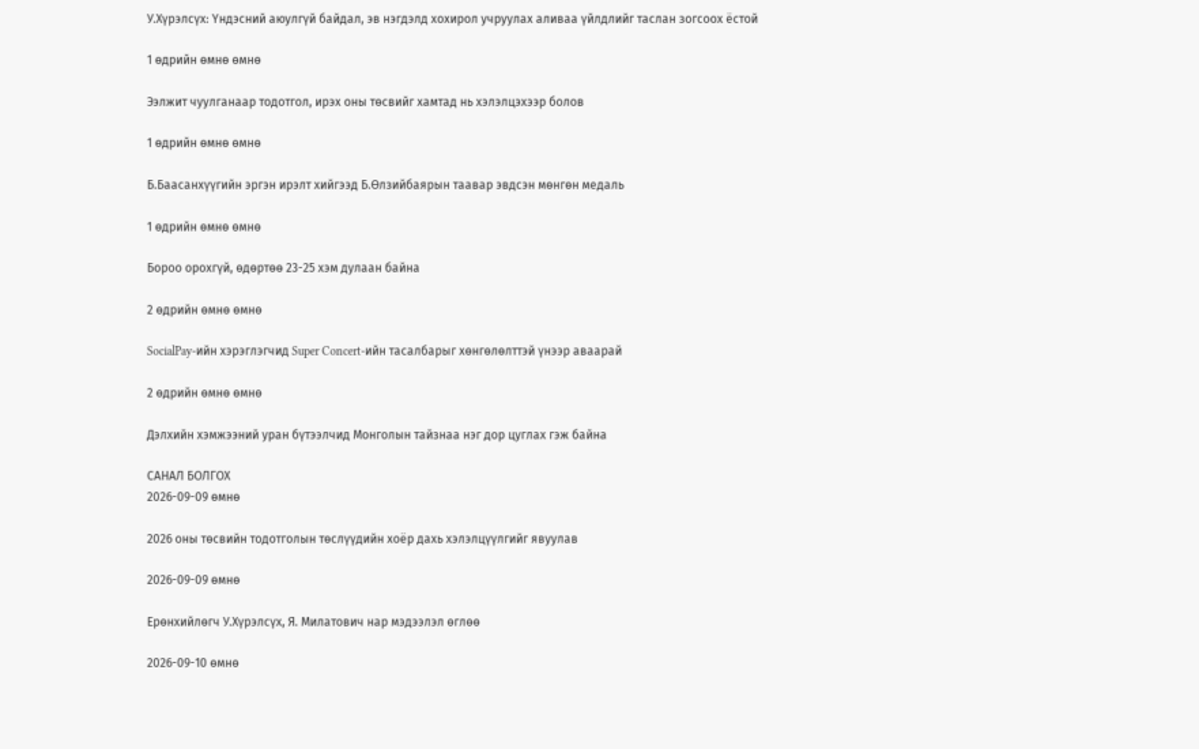У.Хүрэлсүх: Үндэсний аюулгүй байдал, эв нэгдэлд хохирол учруулах аливаа үйлдлийг таслан зогсоох ёстой

1 өдрийн өмнө өмнө

Ээлжит чуулганаар тодотгол, ирэх оны төсвийг хамтад нь хэлэлцэхээр болов

1 өдрийн өмнө өмнө

Б.Баасанхүүгийн эргэн ирэлт хийгээд Б.Өлзийбаярын таавар эвдсэн мөнгөн медаль

1 өдрийн өмнө өмнө

Бороо орохгүй, өдөртөө 23-25 хэм дулаан байна

2 өдрийн өмнө өмнө

SocialPay-ийн хэрэглэгчид Super Concert-ийн тасалбарыг хөнгөлөлттэй үнээр аваарай

2 өдрийн өмнө өмнө

Дэлхийн хэмжээний уран бүтээлчид Монголын тайзнаа нэг дор цуглах гэж байна

САНАЛ БОЛГОХ
2026-09-09 өмнө

2026 оны төсвийн тодотголын төслүүдийн хоёр дахь хэлэлцүүлгийг явуулав

2026-09-09 өмнө

Ерөнхийлөгч У.Хүрэлсүх, Я. Милатович нар мэдээлэл өглөө

2026-09-10 өмнө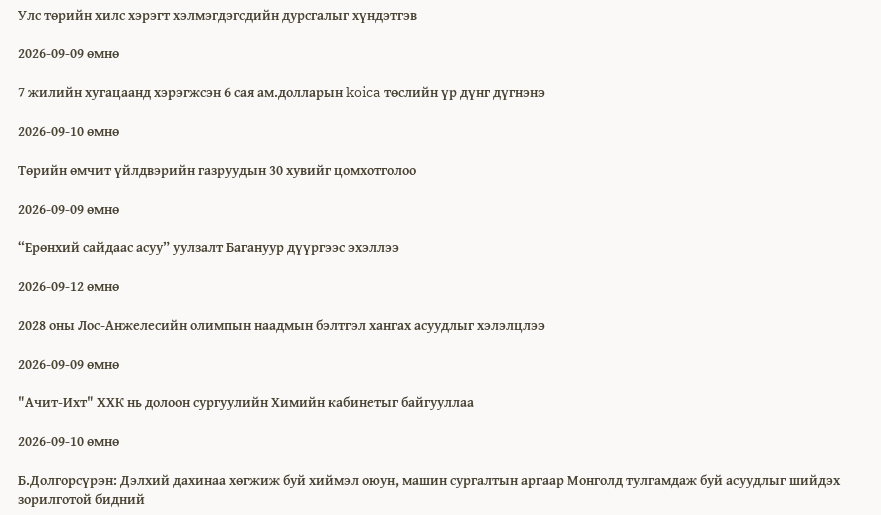Улс төрийн хилс хэрэгт хэлмэгдэгсдийн дурсгалыг хүндэтгэв

2026-09-09 өмнө

7 жилийн хугацаанд хэрэгжсэн 6 сая ам.долларын koica төслийн үр дүнг дүгнэнэ

2026-09-10 өмнө

Төрийн өмчит үйлдвэрийн газруудын 30 хувийг цомхотголоо

2026-09-09 өмнө

“Ерөнхий сайдаас асуу” уулзалт Багануур дүүргээс эхэллээ

2026-09-12 өмнө

2028 оны Лос-Анжелесийн олимпын наадмын бэлтгэл хангах асуудлыг хэлэлцлээ

2026-09-09 өмнө

"Ачит-Ихт" ХХК нь долоон сургуулийн Химийн кабинетыг байгууллаа

2026-09-10 өмнө

Б.Долгорсүрэн: Дэлхий дахинаа хөгжиж буй хиймэл оюун, машин сургалтын аргаар Монголд тулгамдаж буй асуудлыг шийдэх зорилготой бидний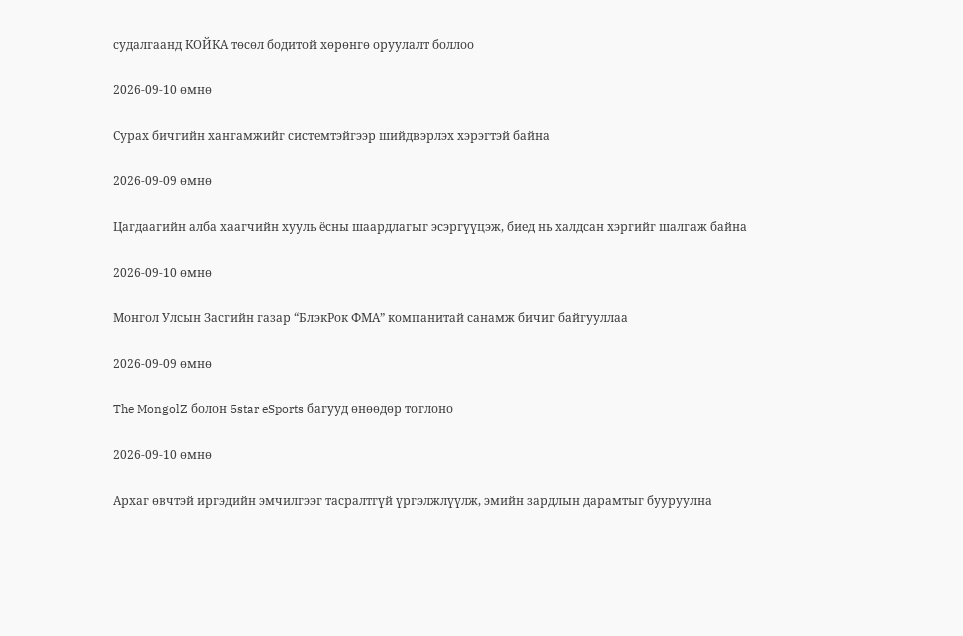судалгаанд КОЙКА төсөл бодитой хөрөнгө оруулалт боллоо

2026-09-10 өмнө

Сурах бичгийн хангамжийг системтэйгээр шийдвэрлэх хэрэгтэй байна

2026-09-09 өмнө

Цагдаагийн алба хаагчийн хууль ёсны шаардлагыг эсэргүүцэж, биед нь халдсан хэргийг шалгаж байна

2026-09-10 өмнө

Монгол Улсын Засгийн газар “БлэкРок ФМА” компанитай санамж бичиг байгууллаа

2026-09-09 өмнө

The MongolZ болон 5star eSports багууд өнөөдөр тоглоно

2026-09-10 өмнө

Архаг өвчтэй иргэдийн эмчилгээг тасралтгүй үргэлжлүүлж, эмийн зардлын дарамтыг бууруулна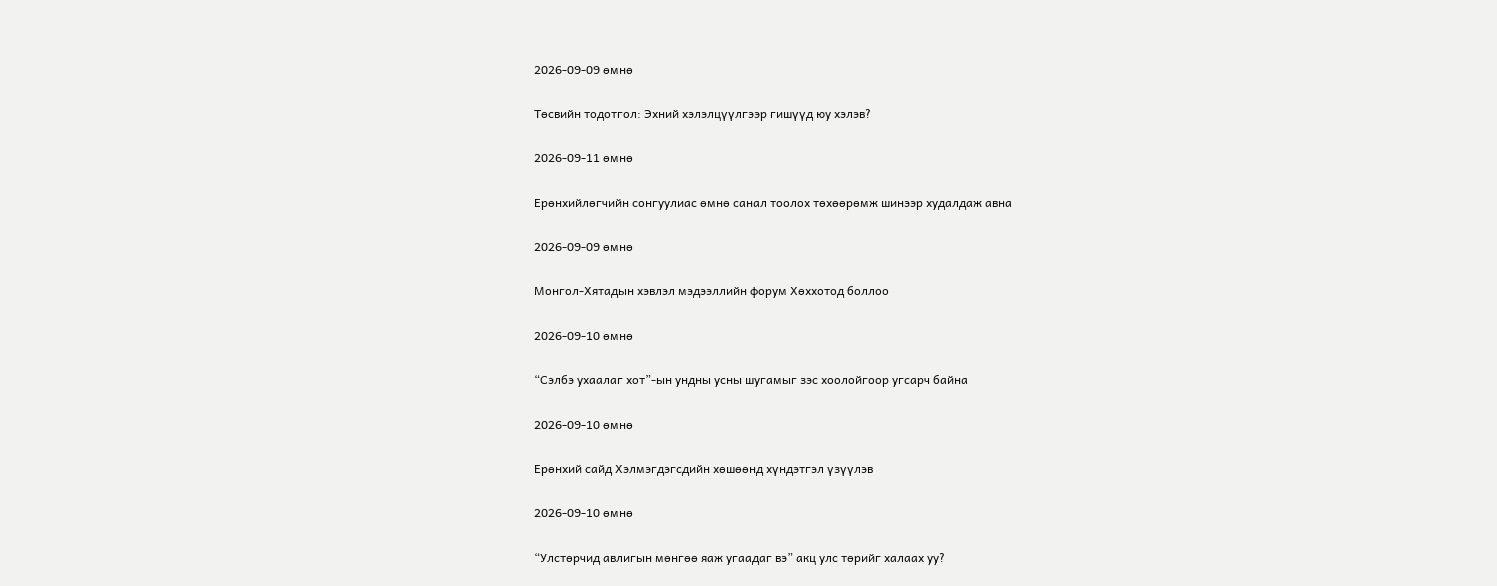2026-09-09 өмнө

Төсвийн тодотгол: Эхний хэлэлцүүлгээр гишүүд юу хэлэв?

2026-09-11 өмнө

Ерөнхийлөгчийн сонгуулиас өмнө санал тоолох төхөөрөмж шинээр худалдаж авна

2026-09-09 өмнө

Монгол-Хятадын хэвлэл мэдээллийн форум Хөххотод боллоо

2026-09-10 өмнө

“Сэлбэ ухаалаг хот”-ын ундны усны шугамыг зэс хоолойгоор угсарч байна

2026-09-10 өмнө

Ерөнхий сайд Хэлмэгдэгсдийн хөшөөнд хүндэтгэл үзүүлэв

2026-09-10 өмнө

“Улстөрчид авлигын мөнгөө яаж угаадаг вэ” акц улс төрийг халаах уу?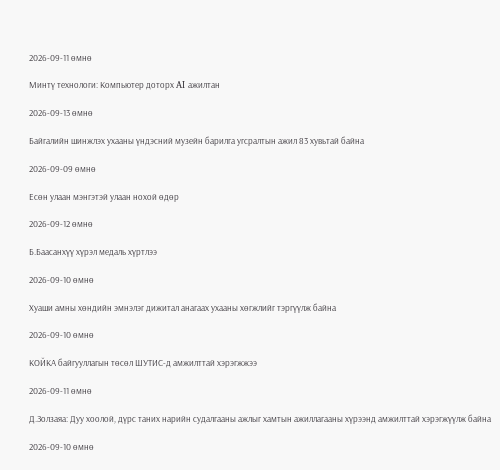2026-09-11 өмнө

Минтү технологи: Компьютер доторх AI ажилтан

2026-09-13 өмнө

Байгалийн шинжлэх ухааны үндэсний музейн барилга угсралтын ажил 83 хувьтай байна

2026-09-09 өмнө

Есөн улаан мэнгэтэй улаан нохой өдөр

2026-09-12 өмнө

Б.Баасанхүү хүрэл медаль хүртлээ

2026-09-10 өмнө

Хуаши амны хөндийн эмнэлэг дижитал анагаах ухааны хөгжлийг тэргүүлж байна

2026-09-10 өмнө

КОЙКА байгууллагын төсөл ШУТИС-д амжилттай хэрэгжжээ

2026-09-11 өмнө

Д.Золзаяа: Дуу хоолой, дүрс таних нарийн судалгааны ажлыг хамтын ажиллагааны хүрээнд амжилттай хэрэгжүүлж байна

2026-09-10 өмнө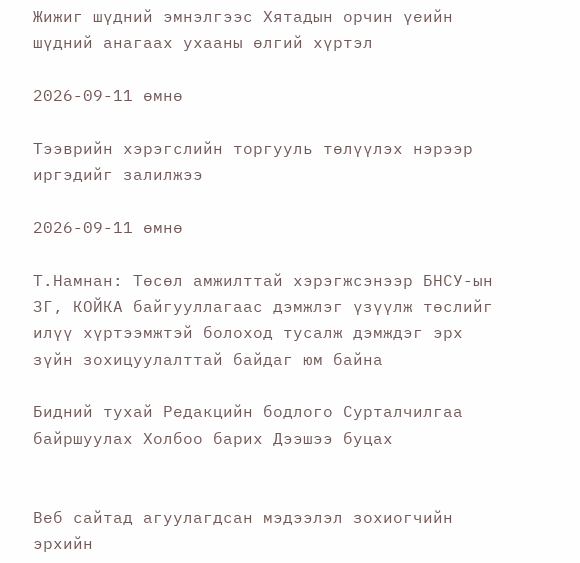Жижиг шүдний эмнэлгээс Хятадын орчин үеийн шүдний анагаах ухааны өлгий хүртэл

2026-09-11 өмнө

Тээврийн хэрэгслийн торгууль төлүүлэх нэрээр иргэдийг залилжээ

2026-09-11 өмнө

Т.Намнан: Төсөл амжилттай хэрэгжсэнээр БНСУ-ын ЗГ, КОЙКА байгууллагаас дэмжлэг үзүүлж төслийг илүү хүртээмжтэй болоход тусалж дэмждэг эрх зүйн зохицуулалттай байдаг юм байна

Бидний тухай Редакцийн бодлого Сурталчилгаа байршуулах Холбоо барих Дээшээ буцах


Веб сайтад агуулагдсан мэдээлэл зохиогчийн эрхийн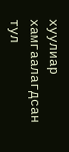хуулиар хамгаалагдсан тул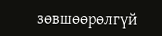зөвшөөрөлгүй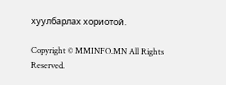хуулбарлах хориотой.

Copyright © MMINFO.MN All Rights Reserved.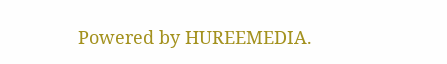Powered by HUREEMEDIA.